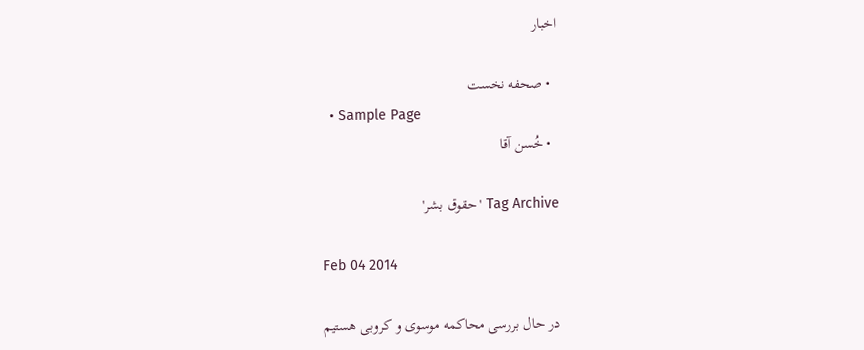اخبار

  • صحفه نخست
  • Sample Page
  • خُسن آقا

Tag Archive 'حقوق بشر'

Feb 04 2014

در حال بررسی محاکمه موسوی و کروبی هستیم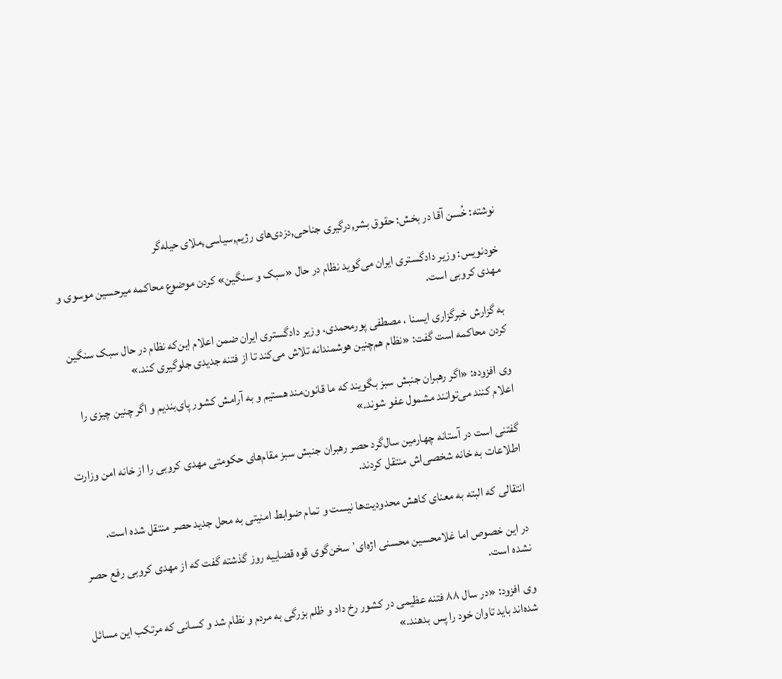نوشته: خُسن آقا در بخش: حقوق بشر,درگیری جناحی,دزدی‌های رژیم,سیاسی,ملای حیله‌گر

خودنویس: وزیر دادگستری ایران می‌گوید نظام در حال «سبک و سنگین» کردن موضوع محاکمه میرحسین موسوی و مهدی کروبی است.

به گزارش خبرگزاری ایسنا ، مصطفی پورمحمدی، وزیر دادگستری ایران ضمن اعلام این‌که نظام در حال سبک سنگین کردن محاکمه است گفت: «نظام هم‌چنین هوشمندانه تلاش می‌کند تا از فتنه جدیدی جلوگیری کند.»

وی افزوده: «اگر رهبران جنبش سبز بگویند که ما قانون‌مند هستیم و به آرامش کشور پای‌بندیم و اگر چنین چیزی را اعلام کنند می‌توانند مشمول عفو شوند.»

گفتنی است در آستانه چهارمین سال‌گرد حصر رهبران جنبش سبز مقام‌های حکومتی مهدی کروبی را از خانه امن وزارت اطلاعات به خانه شخصی‌اش منتقل کردند.

انتقالی که البته به معنای کاهش محدودیت‌ها نیست و تمام ضوابط امنیتی به محل جدید حصر منتقل شده است.

در این خصوص اما غلامحسین محسنی اژه‌ای٬ سخن‌گوی قوه قضاییه روز گذشته گفت که از مهدی کروبی رفع حصر نشده است.

وی افزود: «در سال ۸۸ فتنه عظیمی در کشور رخ داد و ظلم بزرگی به مردم و نظام شد و کسانی که مرتکب این مسائل شده‌اند باید تاوان خود را پس بدهند.»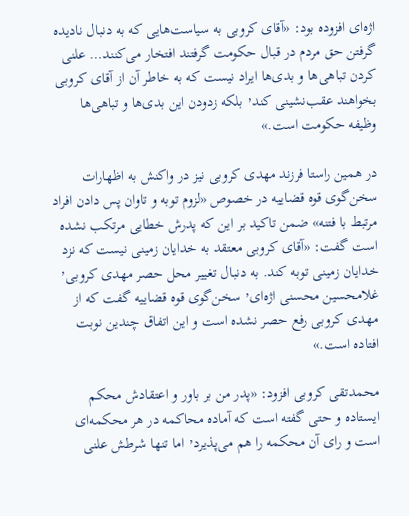اژه‌ای افزوده بود: «آقای کروبی به سیاست‌هایی که به دنبال نادیده گرفتن حق مردم در قبال حکومت گرفتند افتخار می‌کنند… علنی کردن تباهی‌ها و بدی‌ها ایراد نیست که به خاطر آن از آقای کروبی بخواهند عقب‌نشینی کند٬ بلکه زدودن این بدی‌ها و تباهی‌ها وظیفه حکومت است.»

در همین راستا فرزند مهدی کروبی نیز در واکنش به اظهارات سخن‌گوی قوه قضاییه در خصوص «لزوم توبه و تاوان پس‌ دادن افراد مرتبط با فتنه» ضمن تاکید بر این که پدرش خطایی مرتکب نشده است گفت: «آقای کروبی معتقد به خدایان زمینی نیست که نزد خدایان زمینی توبه کند. به دنبال تغییر محل حصر مهدی کروبی٬ غلامحسین محسنی اژه‌ای٬ سخن‌گوی قوه قضاییه گفت که از مهدی کروبی رفع حصر نشده است و این اتفاق چندین نوبت افتاده است.»

محمدتقی کروبی افزود: «پدر من بر باور و اعتقادش محکم ایستاده و حتی گفته است که آماده محاکمه در هر محکمه‌ای است و رای آن محکمه را هم می‌پذیرد٬ اما تنها شرطش علنی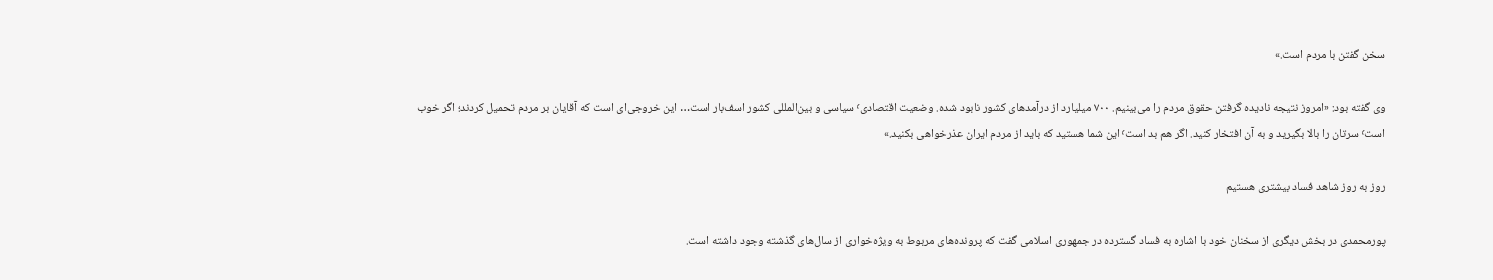سخن گفتن با مردم است.»

وی گفته بود: «امروز نتیجه نادیده گرفتن حقوق مردم را می‌بینیم. ۷۰۰ میلیارد از درآمدهای کشور نابود شده. وضعیت اقتصادی٬ سیاسی و بین‌المللی کشور اسف‌بار است… این خروجی‌ای است که آقایان بر مردم تحمیل کردند؛ اگر خوب است٬ سرتان را بالا بگیرید و به آن افتخار کنید. اگر هم بد است٬ این شما هستید که باید از مردم ایران عذرخواهی بکنید.»

روز به روز شاهد فساد بیشتری هستیم

پورمحمدی در بخش دیگری از سخنان خود با اشاره به فساد گسترده در جمهوری اسلامی گفت که پرونده‌های مربوط به ویژه‌خواری از سال‌های گذشته وجود داشته است.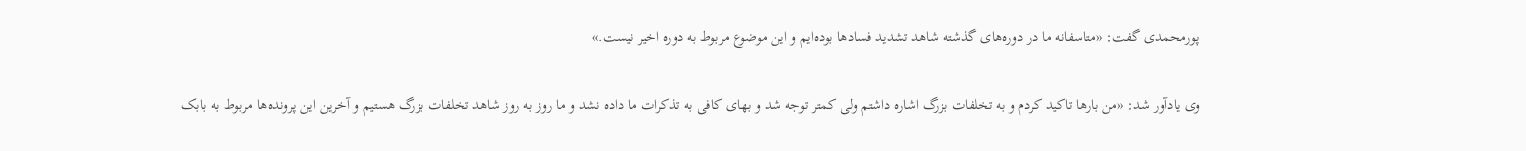پورمحمدی گفت: «متاسفانه ما در دوره‌های گذشته شاهد تشدید فسادها بوده‌ایم و این موضوع مربوط به دوره اخیر نیست.»

وی یادآور شد: «من بارها تاکید کردم و به تخلفات بزرگ اشاره داشتم ولی کمتر توجه شد و بهای کافی به تذکرات ما داده نشد و ما روز به روز شاهد تخلفات بزرگ هستیم و آخرین این پرونده‌ها مربوط به بابک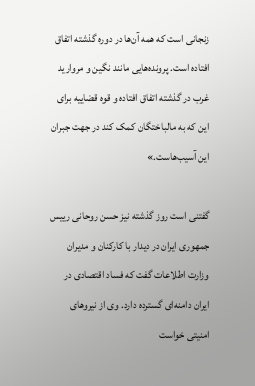زنجانی است که همه آن‌ها در دوره گذشته اتفاق افتاده است. پرونده‌هایی مانند نگین و مروارید غرب در گذشته اتفاق افتاده و قوه قضاییه برای این که به مالباختگان کمک کند در جهت جبران این آسیب‌هاست.»

گفتنی است روز گذشته نیز حسن روحانی رییس جمهوری ایران در دیدار با کارکنان و مدیران وزارت اطلاعات گفت که فساد اقتصادی در ایران دامنه‌ای گسترده دارد. وی از نیروهای امنیتی خواست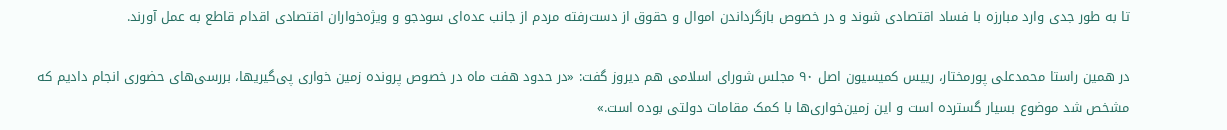تا به طور جدی وارد مبارزه با فساد اقتصادی شوند و در خصوص بازگرداندن اموال و حقوق از دست‌رفته مردم از جانب عده‌ای سودجو و ویژه‌خواران اقتصادی اقدام قاطع به عمل آورند.

در همین راستا محمدعلی پورمختار، رییس کمیسیون اصل ۹۰ مجلس شورای اسلامی هم دیروز گفت: «در حدود هفت ماه در خصوص پرونده زمین خواری پی‌گیریها، بررسی‌های حضوری انجام دادیم که مشخص شد موضوع بسیار گسترده است و این زمین‌خواری‌ها با کمک مقامات دولتی بوده است.»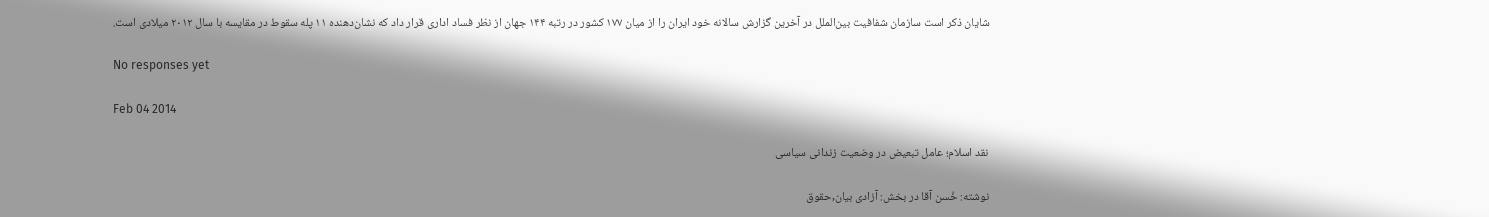شایان ذکر است سازمان شفافیت بین‌الملل در آخرین گزارش سالانه خود ایران را از میان ۱۷۷ کشور در رتبه ۱۴۴ جهان از نظر فساد اداری قرار داد که نشان‌دهنده ۱۱ پله سقوط در مقایسه با سال ۲۰۱۲ میلادی است.

No responses yet

Feb 04 2014

نقد اسلام؛ عامل تبعیض در وضعیت زندانی سیاسی

نوشته: خُسن آقا در بخش: آزادی بیان,حقوق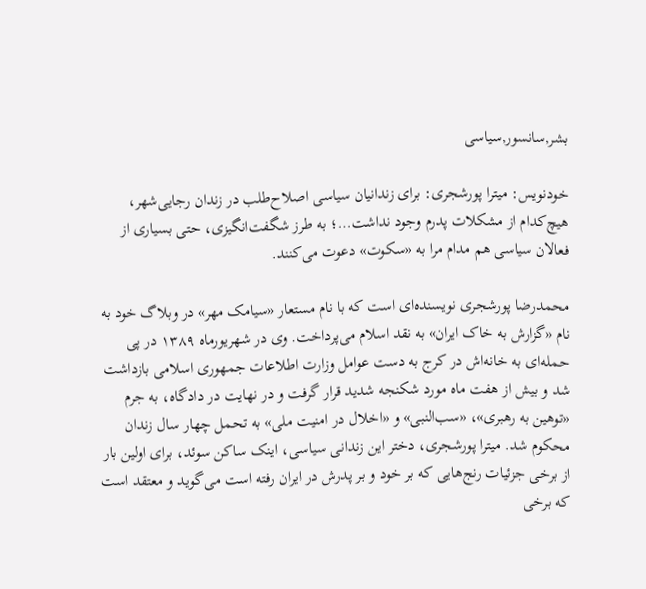بشر,سانسور,سیاسی

خودنویس: میترا پورشجری: برای زندانیان سیاسی اصلاح‌طلب در زندان رجایی‌شهر، هیچ‌کدام از مشکلات پدرم وجود نداشت…؛ به طرز شگفت‌انگیزی، حتی بسیاری از فعالان سیاسی هم مدام مرا به «سکوت» دعوت می‌کنند.

محمدرضا پورشجری نویسنده‌ای است که با نام مستعار «سیامک مهر» در وبلاگ خود به نام «گزارش به خاک ایران» به نقد اسلام می‌پرداخت. وی در شهریورماه ۱۳۸۹ در پی حمله‌ای به خانه‌اش در کرج به دست عوامل وزارت اطلاعات جمهوری اسلامی بازداشت شد و بیش از هفت ماه مورد شکنجه شدید قرار گرفت و در نهایت در دادگاه، به جرم «توهین به رهبری»، «سب‌النبی» و «اخلال در امنیت ملی» به تحمل چهار سال زندان محکوم شد. میترا پورشجری، دختر این زندانی سیاسی، اینک ساکن سوئد، برای اولین بار از برخی جزئیات رنج‌هایی که بر خود و بر پدرش در ایران رفته است می‌گوید و معتقد است که برخی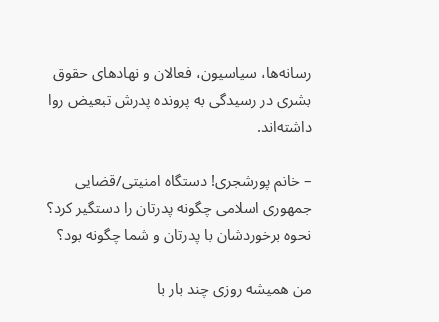رسانه‌ها، سیاسیون، فعالان و نهادهای حقوق بشری در رسیدگی به پرونده پدرش تبعیض روا داشته‌اند.

– خانم پورشجری! دستگاه امنیتی/قضایی جمهوری اسلامی چگونه پدرتان را دستگیر کرد؟ نحوه برخوردشان با پدرتان و شما چگونه بود؟

من همیشه روزی چند بار با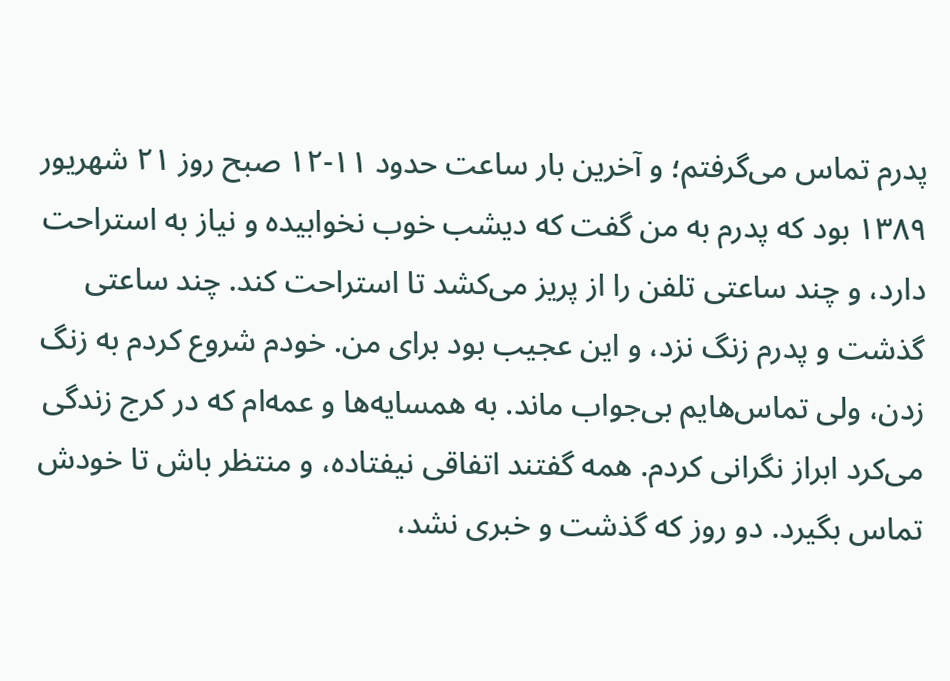پدرم تماس می‌گرفتم؛ و آخرین بار ساعت حدود ۱۱-۱۲ صبح روز ۲۱ شهریور ۱۳۸۹ بود که پدرم به من گفت که دیشب خوب نخوابیده و نیاز به استراحت دارد، و چند ساعتی تلفن را از پریز می‌کشد تا استراحت کند. چند ساعتی گذشت و پدرم زنگ نزد، و این عجیب بود برای من. خودم شروع کردم به زنگ زدن، ولی تماس‌هایم بی‌جواب ماند. به همسایه‌ها و عمه‌ام که در کرج زندگی می‌کرد ابراز نگرانی کردم. همه گفتند اتفاقی نیفتاده، و منتظر باش تا خودش تماس بگیرد. دو روز که گذشت و خبری نشد،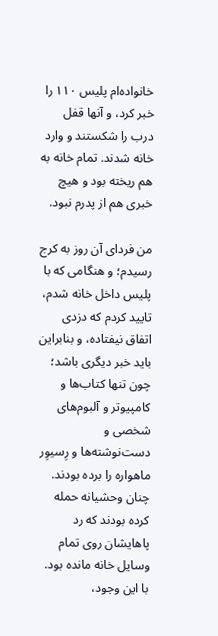خانواده‌‌ام پلیس ۱۱۰ را خبر کرد، و آنها قفل درب را شکستند و وارد خانه شدند. تمام خانه به هم ریخته بود و هیچ خبری هم از پدرم نبود.

من فردای آن روز به کرج رسیدم؛ و هنگامی که با پلیس داخل خانه شدم، تایید کردم که دزدی اتفاق نیفتاده، و بنابراین باید خبر دیگری باشد؛ چون تنها کتاب‌ها و کامپیوتر و آلبوم‌های شخصی و دست‌نوشته‌ها و رِسیوِر ماهواره را برده بودند. چنان وحشیانه حمله کرده بودند که رد پاهایشان روی تمام وسایل خانه مانده بود. با این وجود،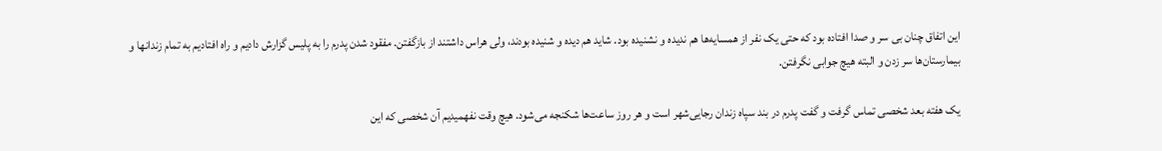این اتفاق چنان بی سر و صدا افتاده بود که حتی یک نفر از همسایه‌ها هم ندیده و نشنیده بود. شاید هم دیده و شنیده بودند، ولی هراس داشتند از بازگفتن. مفقود شدن پدرم را به پلیس گزارش دادیم و راه افتادیم به تمام زندانها و بیمارستان‌ها سر زدن و البته هیچ جوابی نگرفتن.

یک هفته بعد شخصی تماس گرفت و گفت پدرم در بند سپاه زندان رجایی‌شهر است و هر روز ساعت‌ها شکنجه می‌شود. هیچ وقت نفهمیدیم آن شخصی که این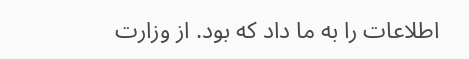اطلاعات را به ما داد که بود. از وزارت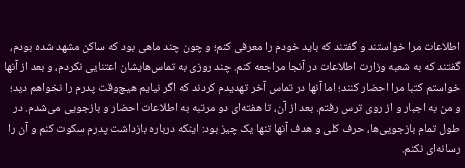اطلاعات مرا خواستند و گفتند که باید خودم را معرفی کنم؛ و چون چند ماهی بود که ساکن مشهد شده بودم، گفتند که به شعبه وزارت اطلاعات در آنجا مراجعه کنم. چند روزی به تماس‌هایشان اعتنایی نکردم، و بعد از آنها خواستم کتبا مرا احضار کنند؛ اما آنها در تماس آخر تهدیدم کردند که اگر نیایم هیچ‌وقت پدرم را نخواهم دید؛ و من به اجبار و از روی ترس رفتم. بعد از آن، تا هفته‌ای دو مرتبه به اطلاعات احضار و بازجویی می‌شدم. در طول تمام بازجویی‌ها، حرف کلی و هدف آنها تنها یک چیز بود: اینکه درباره بازداشت پدرم سکوت کنم و آن را رسانه‌ای نکنم.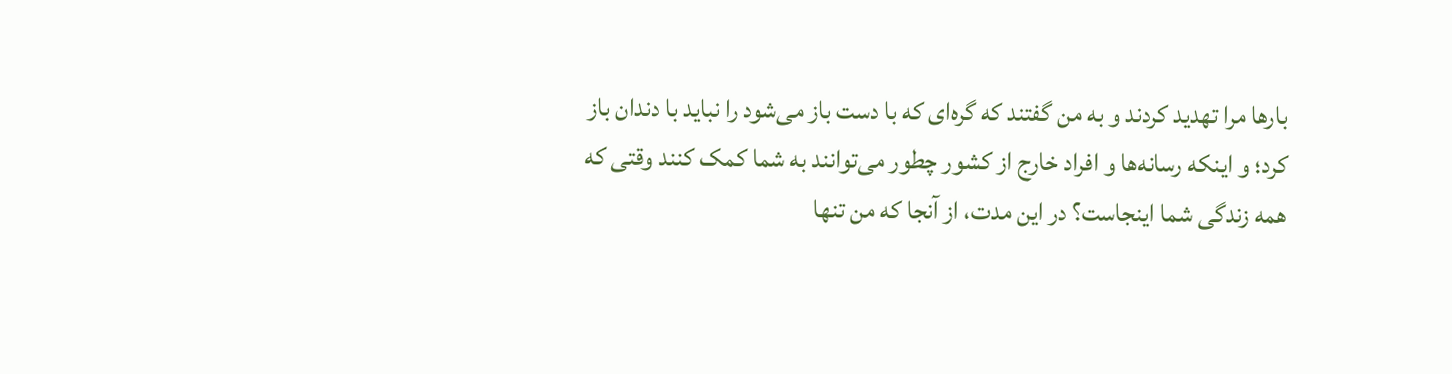بارها مرا تهدید کردند و به من گفتند که گره‌ای که با دست باز می‌شود را نباید با دندان باز کرد؛ و اینکه رسانه‌ها و افراد خارج از کشور چطور می‌توانند به شما کمک کنند وقتی که همه زندگی شما اینجاست؟ در این مدت، از آنجا که من تنها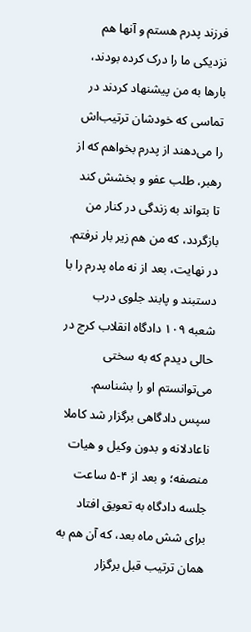فرزند پدرم هستم و آنها هم نزدیکی ما را درک کرده بودند، بارها به من پیشنهاد کردند در تماسی که خودشان ترتیب‌اش را می‌دهند از پدرم بخواهم که از رهبر، طلب عفو و بخشش کند تا بتواند به زندگی در کنار من بازگردد، که من هم زیر بار نرفتم. در نهایت، بعد از نه ماه پدرم را با دستبند و پابند جلوی درب شعبه ۱۰۹ دادگاه انقلاب کرج در حالی دیدم که به سختی می‌توانستم او را بشناسم. سپس دادگاهی برگزار شد کاملا ناعادلانه و بدون وکیل و هیات منصفه؛ و بعد از ۴-۵ ساعت جلسه دادگاه به تعویق افتاد برای شش ماه بعد، که آن هم به همان ترتیب قبل برگزار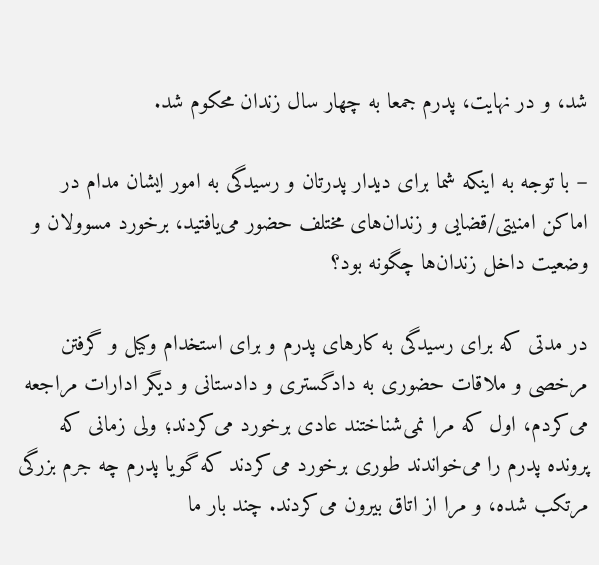شد، و در نهایت، پدرم جمعا به چهار سال زندان محکوم شد.

– با توجه به اینکه شما برای دیدار پدرتان و رسیدگی به امور ایشان مدام در اماکن امنیتی/قضایی و زندان‌های مختلف حضور می‌یافتید، برخورد مسوولان و وضعیت داخل زندان‌ها چگونه بود؟

در مدتی که برای رسیدگی به کارهای پدرم و برای استخدام وکیل و گرفتن مرخصی و ملاقات حضوری به دادگستری و دادستانی و دیگر ادارات مراجعه می‌کردم، اول که مرا نمی‌شناختند عادی برخورد می‌کردند؛ ولی زمانی که پرونده پدرم را می‌خواندند طوری برخورد می‌کردند که گویا پدرم چه جرم بزرگی مرتکب شده، و مرا از اتاق بیرون می‌کردند. چند بار ما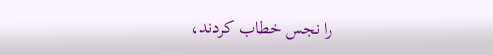را نجس خطاب کردند،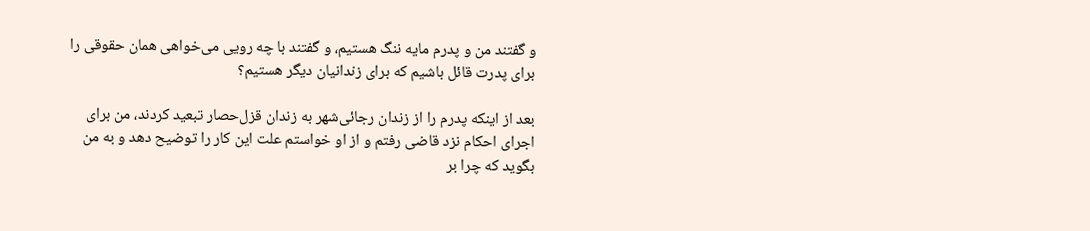و گفتند من و پدرم مایه ننگ هستیم، و گفتند با چه رویی می‌خواهی همان حقوقی را برای پدرت قائل باشیم که برای زندانیان دیگر هستیم؟

بعد از اینکه پدرم را از زندان رجائی‌شهر به زندان قزل‌حصار تبعید کردند، من برای اجرای احکام نزد قاضی رفتم و از او خواستم علت این کار را توضیح دهد و به من بگوید که چرا بر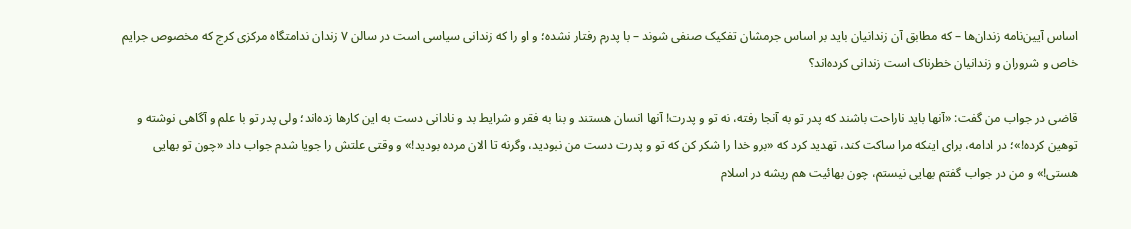اساس آیین‌نامه زندان‌ها – که مطابق آن زندانیان باید بر اساس جرمشان تفکیک صنفی شوند – با پدرم رفتار نشده؛ و او را که زندانی سیاسی است در سالن ۷ زندان ندامتگاه مرکزی کرج که مخصوص جرایم خاص و شروران و زندانیان خطرناک است زندانی کرده‌اند؟

قاضی در جواب من گفت: «آنها باید ناراحت باشند که پدر تو به آنجا رفته، نه تو و پدرت! آنها انسان هستند و بنا به فقر و شرایط بد و نادانی دست به این کارها زده‌اند؛ ولی پدر تو با علم و آگاهی نوشته و توهین کرده!»؛ در ادامه، برای اینکه مرا ساکت کند، تهدید کرد که «برو خدا را شکر کن که تو و پدرت دست من نبودید، وگرنه تا الان مرده بودید!» و وقتی علتش را جویا شدم جواب داد «چون تو بهایی هستی!» و من در جواب گفتم بهایی نیستم، چون بهائیت هم ریشه در اسلام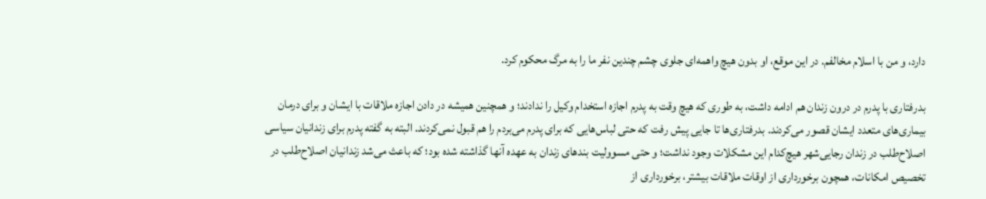دارد، و من با اسلام مخالفم. در این موقع، او بدون هیچ واهمه‌ای جلوی چشم چندین نفر ما را به مرگ محکوم کرد.

بدرفتاری با پدرم در درون زندان هم ادامه داشت، به طوری که هیچ وقت به پدرم اجازه استخدام وکیل را ندادند؛ و همچنین همیشه در دادن اجازه ملاقات با ایشان و برای درمان بیماری‌های متعدد ایشان قصور می‌کردند. بدرفتاری‌ها تا جایی پیش رفت که حتی لباس‌هایی که برای پدرم می‌بردم را هم قبول نمی‌کردند. البته به گفته پدرم برای زندانیان سیاسی اصلاح‌طلب در زندان رجایی‌شهر هیچ‌کدام این مشکلات وجود نداشت؛ و حتی مسوولیت بندهای زندان به عهده آنها گذاشته شده بود؛ که باعث می‌‌شد زندانیان اصلاح‌طلب در تخصیص امکانات، همچون برخورداری از اوقات ملاقات بیشتر، برخورداری از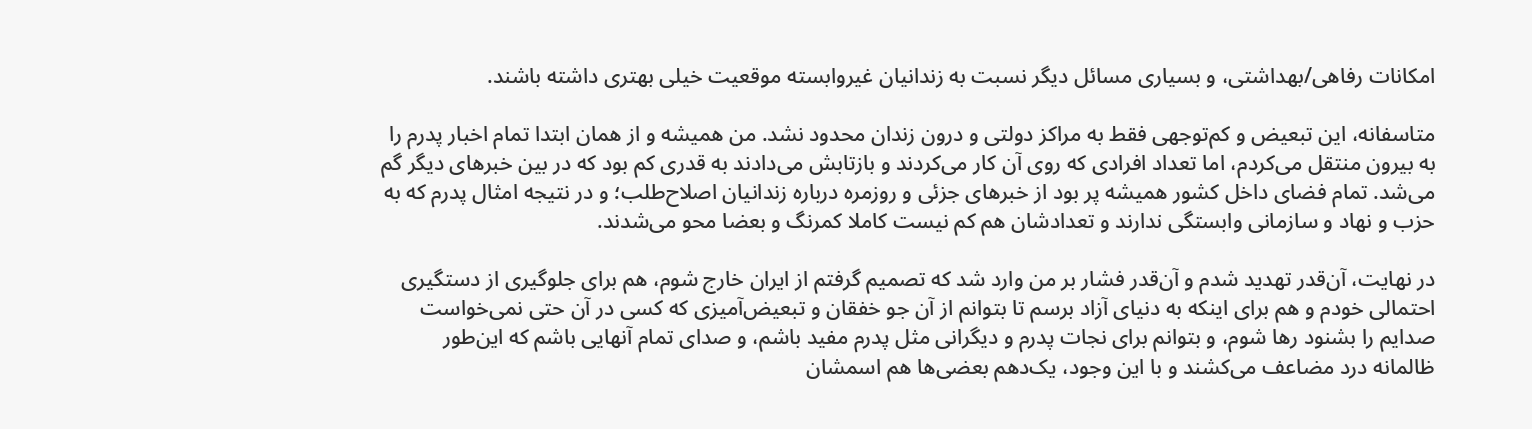امکانات رفاهی/بهداشتی، و بسیاری مسائل دیگر نسبت به زندانیان غیروابسته موقعیت خیلی بهتری داشته باشند.

متاسفانه، این تبعیض و کم‌توجهی فقط به مراکز دولتی و درون زندان محدود نشد. من همیشه و از همان ابتدا تمام اخبار پدرم را به بیرون منتقل می‌کردم، اما تعداد افرادی که روی آن کار می‌کردند و بازتابش می‌دادند به قدری کم بود که در بین خبرهای دیگر گم می‌شد. تمام فضای داخل کشور همیشه پر بود از خبرهای جزئی و روزمره درباره زندانیان اصلاح‌طلب؛ و در نتیجه امثال پدرم که به حزب و نهاد و سازمانی وابستگی ندارند و تعدادشان هم کم نیست کاملا کمرنگ و بعضا محو می‌شدند.

در نهایت، آن‌قدر تهدید شدم و آن‌قدر فشار بر من وارد شد که تصمیم گرفتم از ایران خارج شوم، هم برای جلوگیری از دستگیری احتمالی خودم و هم برای اینکه به دنیای آزاد برسم تا بتوانم از آن جو خفقان و تبعیض‌آمیزی که کسی در آن حتی نمی‌خواست صدایم را بشنود رها شوم، و بتوانم برای نجات پدرم و دیگرانی مثل پدرم مفید باشم، و صدای تمام آنهایی باشم که این‌طور ظالمانه درد مضاعف می‌کشند و با این وجود، یک‌دهم بعضی‌ها هم اسمشان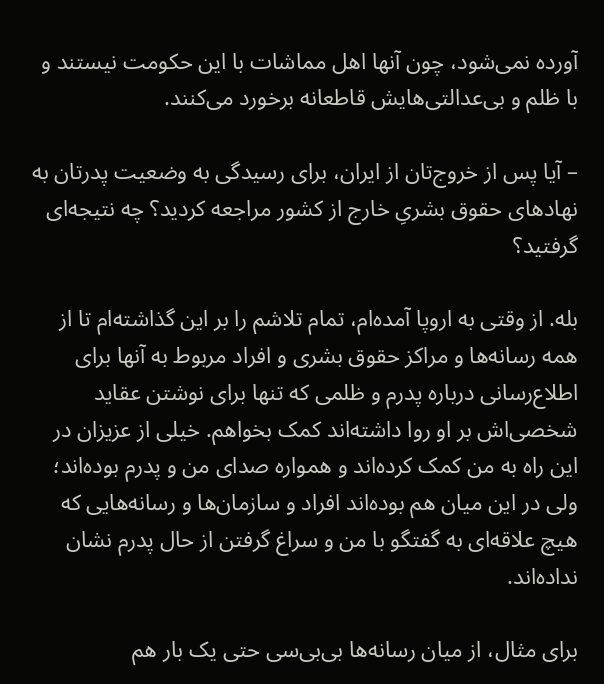آورده نمی‌شود، چون آنها اهل مماشات با این حکومت نیستند و با ظلم و بی‌عدالتی‌هایش قاطعانه برخورد می‌کنند.

– آیا پس از خروج‌تان از ایران، برای رسیدگی به وضعیت پدرتان به نهادهای حقوق بشریِ خارج از کشور مراجعه کردید؟ چه نتیجه‌ای گرفتید؟

بله. از وقتی به اروپا آمده‌ام، تمام تلاشم را بر این گذاشته‌ام تا از همه رسانه‌ها و مراکز حقوق بشری و افراد مربوط به آنها برای اطلاع‌رسانی درباره پدرم و ظلمی که تنها برای نوشتن عقاید شخصی‌اش بر او روا داشته‌اند کمک بخواهم. خیلی از عزیزان در این راه به من کمک کرده‌اند و همواره صدای من و پدرم بوده‌اند؛ ولی در این میان هم بوده‌اند افراد و سازمان‌ها و رسانه‌هایی که هیچ علاقه‌ای به گفتگو با من و سراغ گرفتن از حال پدرم نشان نداده‌اند.

برای مثال، از میان رسانه‌ها بی‌بی‌سی حتی یک بار هم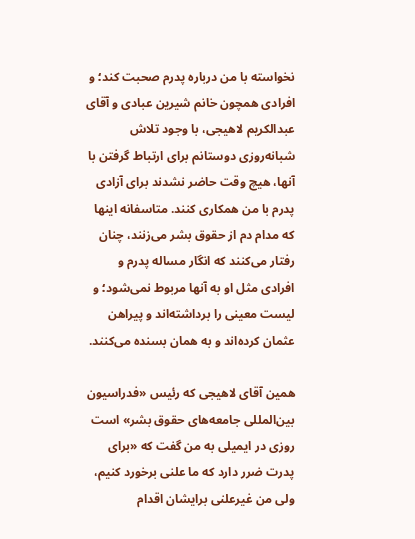نخواسته با من درباره پدرم صحبت کند؛ و افرادی همچون خانم شیرین عبادی و آقای عبدالکریم لاهیجی، با وجود تلاش شبانه‌روزی دوستانم برای ارتباط گرفتن با آنها، هیچ وقت حاضر نشدند برای آزادی پدرم با من همکاری کنند. متاسفانه اینها که مدام دم از حقوق بشر می‌زنند، چنان رفتار می‌کنند که انگار مساله پدرم و افرادی مثل او به آنها مربوط نمی‌شود؛ و لیست معینی را برداشته‌اند و پیراهن عثمان کرده‌اند و به همان بسنده می‌کنند.

همین آقای لاهیجی که رئیس «فدراسیون بین‌المللی جامعه‌های حقوق بشر» است روزی در ایمیلی به من گفت که «برای پدرت ضرر دارد که ما علنی برخورد کنیم، ولی من غیرعلنی برایشان اقدام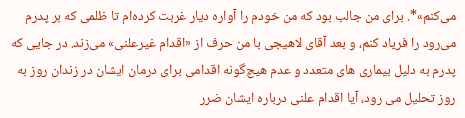می‌کنم»*. برای من جالب بود که من خودم را آواره دیار غربت کرده‌ام تا ظلمی که بر پدرم می‌رود را فریاد کنم، و بعد آقای لاهیجی با من حرف از «اقدام غیرعلنی» می‌زند. در جایی که پدرم به دلیل بیماری های متعدد و عدم هیچ‌گونه اقدامی برای درمان ایشان در زندان روز به روز تحلیل می رود، آیا اقدام علنی درباره ایشان ضرر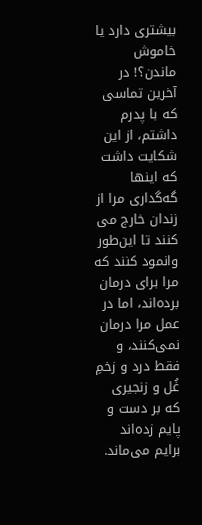بیشتری دارد یا خاموش ماندن؟! در آخرین تماسی که با پدرم داشتم، از این شکایت داشت که اینها گه‌گداری مرا از زندان خارج می کنند تا این‌طور وانمود کنند که مرا برای درمان برده‌اند، اما در عمل مرا درمان نمی‌کنند، و فقط درد و زخمِ غُل و زنجیری که بر دست و پایم زده‌اند برایم می‌ماند.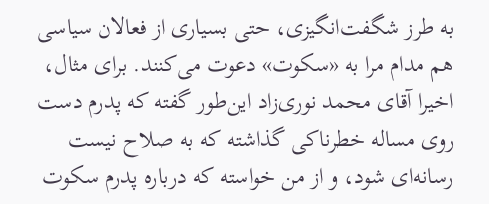به طرز شگفت‌انگیزی، حتی بسیاری از فعالان سیاسی هم مدام مرا به «سکوت» دعوت می‌کنند. برای مثال، اخیرا آقای محمد نوری‌زاد این‌طور گفته که پدرم دست روی مساله خطرناکی گذاشته که به صلاح نیست رسانه‌ای شود، و از من خواسته که درباره پدرم سکوت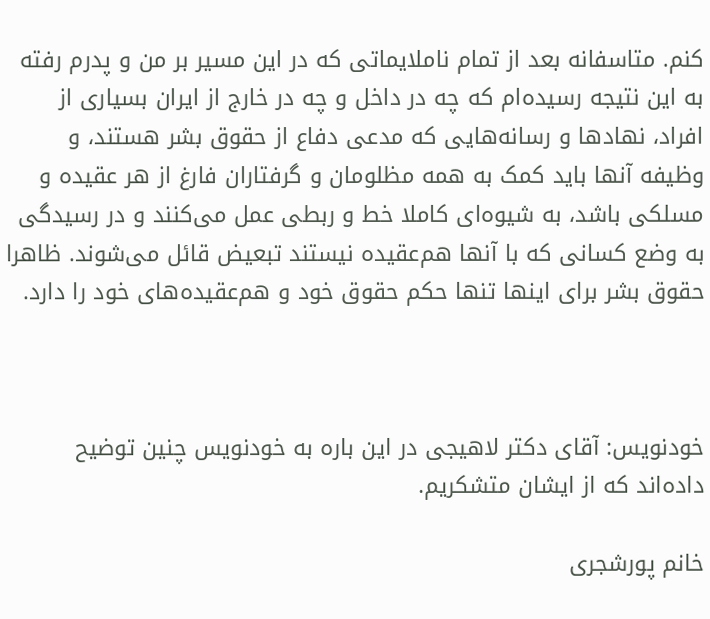کنم. متاسفانه بعد از تمام ناملایماتی که در این مسیر بر من و پدرم رفته به این نتیجه رسیده‌ام که چه در داخل و چه در خارج از ایران بسیاری از افراد، نهادها و رسانه‌هایی که مدعی دفاع از حقوق بشر هستند، و وظیفه آنها باید کمک به همه مظلومان و گرفتاران فارغ از هر عقیده و مسلکی باشد، به شیوه‌ای کاملا خط و ربطی عمل می‌کنند و در رسیدگی به وضع کسانی که با آنها هم‌عقیده نیستند تبعیض قائل می‌شوند. ظاهرا حقوق بشر برای اینها تنها حکم حقوق خود و هم‌عقیده‌های خود را دارد.



خودنویس: آقای دکتر لاهیجی در این باره به خودنویس چنین توضیح داده‌اند که از ایشان متشکریم.

خانم پورشجری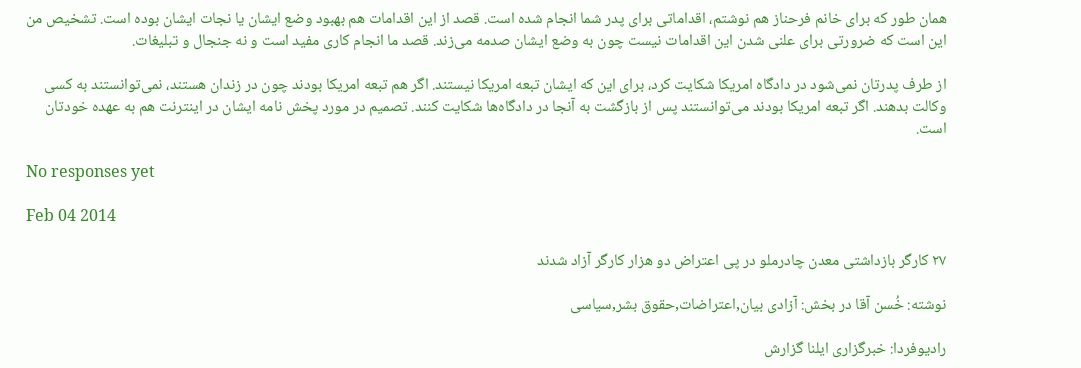همان طور که برای خانم فرحناز هم نوشتم، اقداماتی برای پدر شما انجام شده است. قصد از این اقدامات هم بهبود وضع ایشان یا نجات ایشان بوده است. تشخیص من این است که ضرورتی برای علنی شدن این اقدامات نیست چون به وضع ایشان صدمه می‌زند. قصد ما انجام کاری مفید است و نه جنجال و تبلیغات.

از طرف پدرتان نمی‌شود در دادگاه امریکا شکایت کرد، برای این که ایشان تبعه امریکا نیستند. اگر هم تبعه امریکا بودند چون در زندان هستند، نمی‌توانستند به کسی وکالت بدهند. اگر تبعه امریکا بودند می‌توانستند پس از بازگشت به آنجا در دادگاه‌ها شکایت کنند. تصمیم در مورد پخش نامه ایشان در اینترنت هم به عهده خودتان است.

No responses yet

Feb 04 2014

۲۷ کارگر بازداشتی معدن چادرملو در پی اعتراض دو هزار کارگر آزاد شدند

نوشته: خُسن آقا در بخش: آزادی بیان,اعتراضات,حقوق بشر,سیاسی

رادیوفردا: خبرگزاری ایلنا گزارش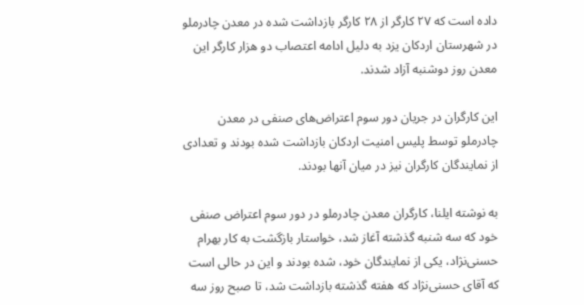داده است که ۲۷ کارگر از ۲۸ کارگر بازداشت شده در معدن چادرملو در شهرستان اردکان یزد به دلیل ادامه اعتصاب دو هزار کارگر این معدن روز دوشنبه آزاد شدند.

این کارگران در جریان دور سوم اعتراض‌های صنفی در معدن چادرملو توسط پلیس امنیت اردکان بازداشت شده بودند و تعدادی از نمایندگان کارگران نیز در میان آنها بودند.

به نوشته ایلنا، کارگران معدن چادرملو در دور سوم اعتراض صنفی خود که سه شنبه گذشته آغاز شد، خواستار بازگشت به کار بهرام حسنی‌نژاد، يکی از نمايندگان خود، شده بودند و این در حالی است که آقای حسنی‌نژاد که هفته گذشته بازداشت شد،‌ تا صبح روز سه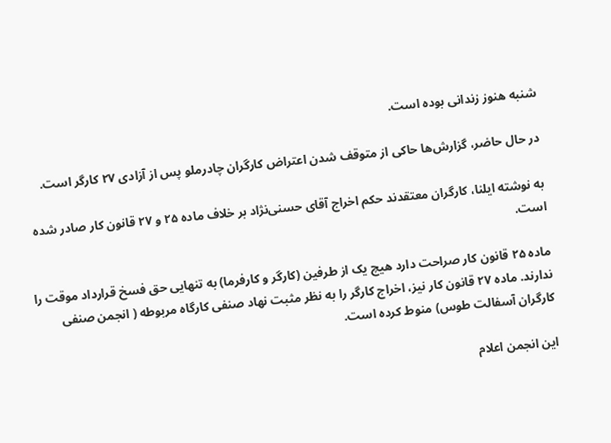شنبه هنوز زندانی بوده است.

در حال حاضر، گزارش‌ها حاکی از متوقف شدن اعتراض کارگران چادرملو پس از آزادی ۲۷ کارگر است.

به نوشته ايلنا، کارگران معتقدند حکم اخراج آقای حسنی‌نژاد بر خلاف ماده ۲۵ و ۲۷ قانون کار صادر شده است.

ماده ۲۵ قانون کار صراحت دارد هيچ يک از طرفين (کارگر و کارفرما) به تنهايی حق فسخ قرارداد موقت را ندارند. ماده ۲۷ قانون کار نيز، اخراج کارگر را به نظر مثبت نهاد صنفی کارگاه مربوطه ( انجمن صنفی کارگران آسفالت طوس) منوط کرده است.

این انجمن اعلام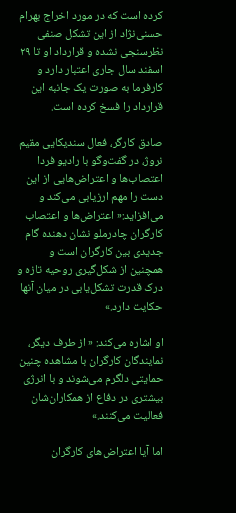کرده است که در مورد اخراج بهرام حسنی‌نژاد از این تشکل صنفی نظرسنجی نشده و قرارداد او تا ۲۹ اسفند سال جاری اعتبار دارد و کارفرما به صورت يک جانبه اين قرارداد را فسخ کرده است.

صادق کارگر، فعال سندیکایی مقیم نروژ، در گفت‌وگو با رادیو فردا اعتصاب‌ها و اعتراض‌هایی از این دست را مهم ارزیابی می‌کند و می‌افزاید:« اعتراض‌ها و اعتصاب کارگران چادرملو نشان دهنده گام جدیدی بین کارگران است و همچنین از شکل‌گیری روحیه تازه و درک قدرت تشکل‌یابی در میان آنها حکایت دارد.»

او اشاره می‌کند: « از طرف دیگر،‌ نمایندگان کارگران با مشاهده چنین حمایتی دلگرم می‌شوند و با انرژی بیشتری در دفاع از همکاران‌شان فعالیت می‌کنند.»

اما آیا اعتراض‌های کارگران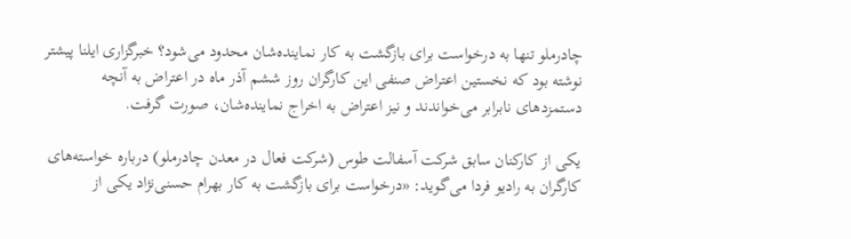چادرملو تنها به درخواست برای بازگشت به کار نماینده‌شان محدود می‌شود؟ خبرگزاری ایلنا پیشتر نوشته بود که نخستين اعتراض صنفی اين کارگران روز ششم آذر ماه در اعتراض به آنچه دستمزدهای نابرابر می‌خواندند و نيز اعتراض به اخراج نماينده‌شان، صورت گرفت.

یکی از کارکنان سابق شرکت آسفالت طوس (شرکت فعال در معدن چادرملو) درباره خواسته‌های کارگران به رادیو فردا می‌گوید: «درخواست برای بازگشت به کار بهرام حسنی‌نژاد یکی از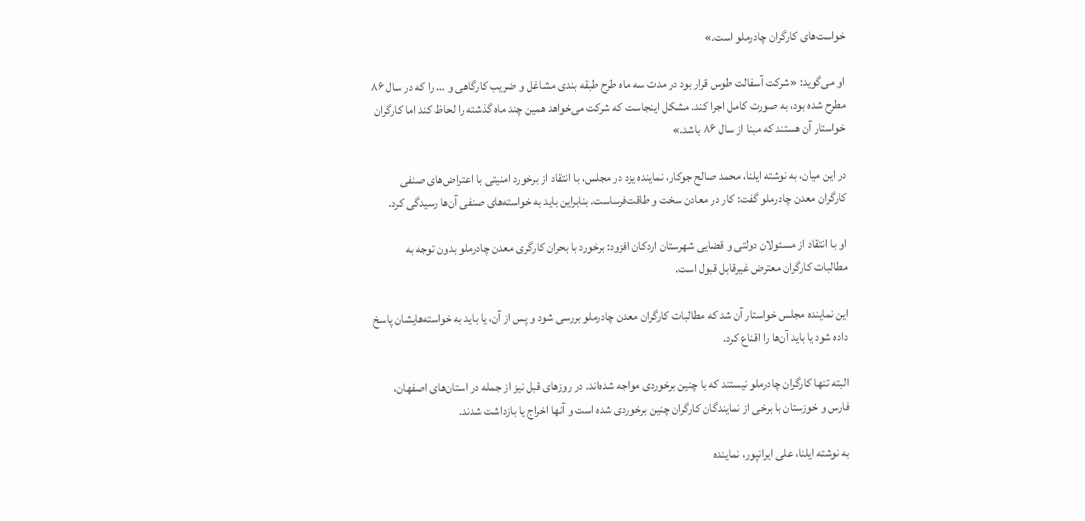خواست‌های کارگران چادرملو است.»

او می‌گوید: «شرکت آسفالت طوس قرار بود در مدت سه ماه طرح طبقه بندی مشاغل و ضریب کارگاهی و … را که در سال ۸۶ مطرح شده بود،‌ به صورت کامل اجرا کند. مشکل اینجاست که شرکت می‌خواهد همین چند ماه گذشته را لحاظ کند اما کارگران خواستار آن هستند که مبنا از سال ۸۶ باشد.»

در این میان،‌ به نوشته ایلنا،‌ محمد صالح جوکار، نماینده یزد در مجلس، با انتقاد از برخورد امنیتی با اعتراض‌های صنفی کارگران معدن چادرملو گفت: کار در معادن سخت و طاقت‌فرساست. بنابراین باید به خواسته‌های صنفی آن‌ها رسیدگی کرد.

او با انتقاد از مسئولان دولتی و قضایی شهرستان اردکان افزود: برخورد با بحران کارگری معدن چادرملو بدون توجه به مطالبات کارگران معترض غیرقابل قبول است.

این نماینده مجلس خواستار آن شد که مطالبات کارگران معدن چادرملو بررسی شود و پس از آن، یا باید به خواسته‌‌هایشان پاسخ داده شود یا باید آن‌ها را اقناع کرد.

البته تنها کارگران چادرملو نیستند که با چنین برخوردی مواجه شده‌اند. در روزهای قبل نیز از جمله در استان‌های اصفهان، فارس و خوزستان با برخی از نمایندگان کارگران چنین برخوردی شده است و آنها اخراج یا بازداشت شدند.

به نوشته ایلنا،‌ علی ایرانپور، نماینده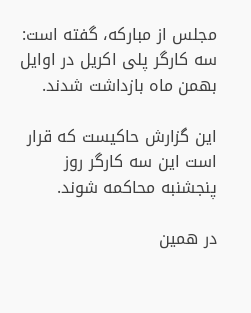مجلس از مبارکه، گفته است: سه کارگر پلی اکریل در اوایل بهمن ماه بازداشت شدند.

این گزارش حاکیست که قرار است این سه کارگر روز پنجشنبه محاکمه شوند.

در همین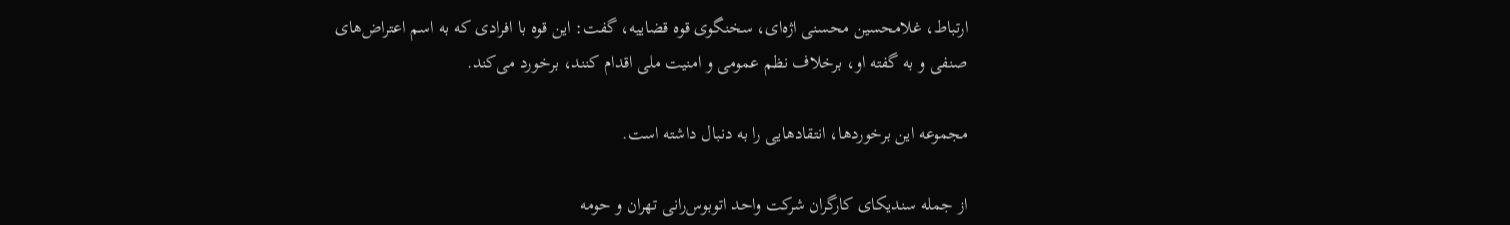ارتباط،‌ غلامحسین محسنی اژه‌ای، سخنگوی قوه قضاییه، گفت: این قوه با افرادی که به اسم اعتراض‌های صنفی و به گفته او، برخلاف نظم عمومی و امنیت ملی اقدام کنند،‌ برخورد می‌کند.

مجموعه این برخوردها،‌ انتقادهایی را به دنبال داشته است.

از جمله سندیکای کارگران شرکت واحد اتوبوس‌رانی تهران و حومه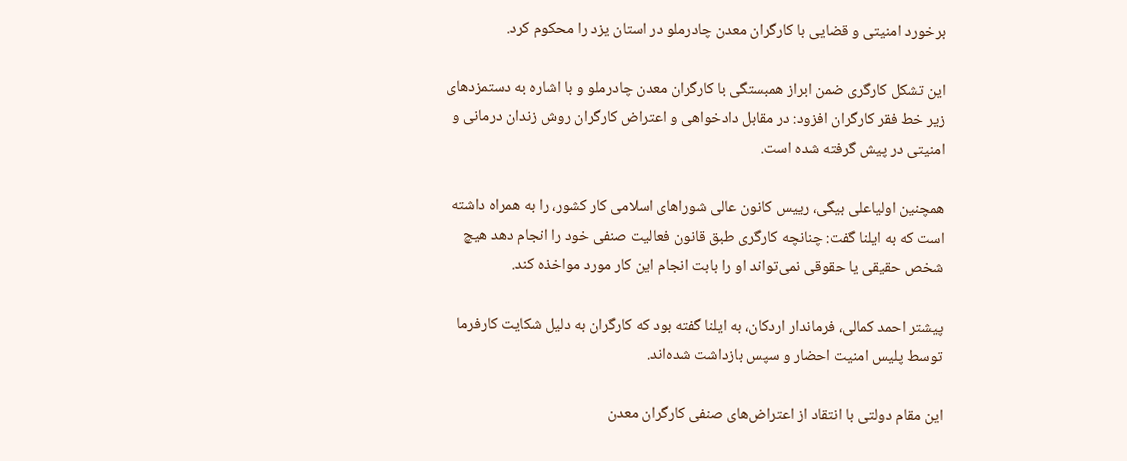برخورد امنيتی و قضايی با کارگران معدن چادرملو در استان يزد را محکوم کرد.

اين تشکل کارگری ضمن ابراز همبستگی با کارگران معدن چادرملو و با اشاره به دستمزدهای زير خط فقر کارگران افزود: در مقابل دادخواهی و اعتراض کارگران روش زندان درمانی و امنيتی در پيش گرفته شده است.

همچنین اولیا‌علی بیگی، رییس کانون عالی شوراهای اسلامی کار کشور، را به همراه داشته است که به ایلنا گفت: چنانچه کارگری طبق قانون فعالیت صنفی خود را انجام دهد هیچ شخص حقیقی یا حقوقی نمی‌تواند او را بابت انجام این کار مورد مواخذه کند.

پیشتر احمد کمالی،‌ فرماندار اردکان، به ایلنا گفته بود که کارگران به دلیل شکایت کارفرما توسط پلیس امنیت احضار و سپس بازداشت شده‌اند.

اين مقام دولتی با انتقاد از اعتراض‌های صنفی کارگران معدن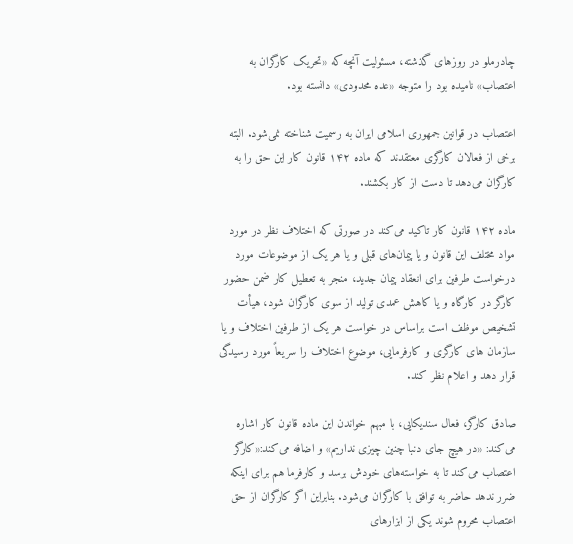چادرملو در روزهای گذشته، مسئولیت آنچه که «تحريک کارگران به اعتصاب» ناميده بود را متوجه «عده محدودی» دانسته بود.

اعتصاب در قوانين جمهوری اسلامی ايران به رسميت شناخته نمی‌شود. البته برخی از فعالان کارگری معتقدند که ماده ۱۴۲ قانون کار این حق را به کارگران می‌دهد تا دست از کار بکشند.

ماده ۱۴۲ قانون کار تاکید می‌کند در صورتی که اختلاف نظر در مورد مواد مختلف این قانون و یا پیمان‌های قبلی و یا هر یک از موضوعات مورد درخواست طرفین برای‌ انعقاد پیمان جدید، منجر به تعطیل کار ضمن حضور کارگر در کارگاه و یا کاهش عمدی تولید از سوی کارگران شود، هیأت تشخیص موظف است بر‌اساس در خواست هر یک از طرفین اختلاف و یا سازمان های کارگری و کارفرمایی، موضوع اختلاف را سریعاً مورد رسیدگی قرار دهد و اعلام نظر کند.

صادق کارگر، ‌فعال سندیکایی،‌ با مبهم خواندن این ماده قانون کار اشاره می‌کند: «در هیچ جای دنبا چنین چیزی نداریم» و اضافه می‌کند:«کارگر اعتصاب می‌کند تا به خواسته‌های خودش برسد و کارفرما هم برای اینکه ضرر ندهد حاضر به توافق با کارگران می‌شود. بنابراین اگر کارگران از حق اعتصاب محروم شوند یکی از ابزارهای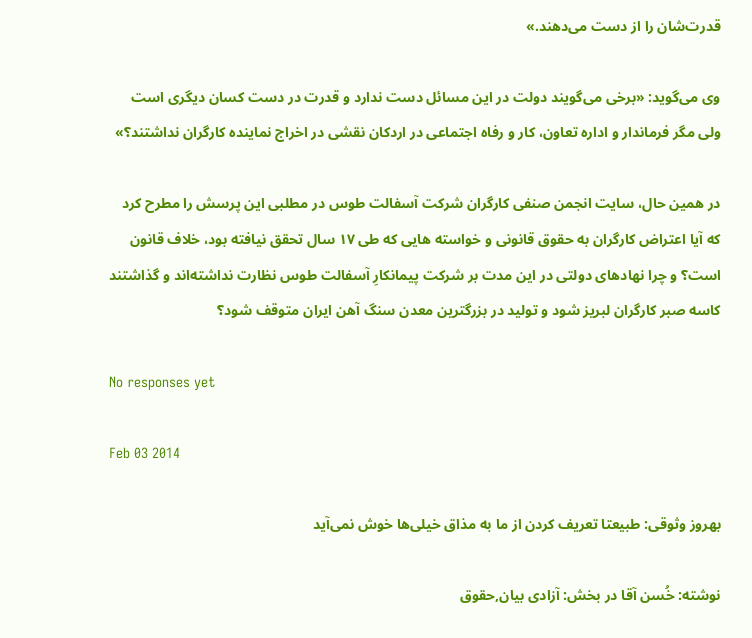قدرت‌شان را از دست می‌دهند.»

وی می‌گوید: «برخی می‌گویند دولت در این مسائل دست ندارد و قدرت در دست کسان دیگری است ولی مگر فرماندار و اداره تعاون،‌ کار و رفاه اجتماعی در اردکان نقشی در اخراج نماینده کارگران نداشتند؟»

در همین حال، سایت انجمن صنفی کارگران شرکت آسفالت طوس در مطلبی این پرسش را مطرح کرد که آیا اعتراض کارگران به حقوق قانونی و خواسته هایی که طی ۱۷ سال تحقق نیافته بود،‌ خلاف قانون است؟ و چرا نهادهای دولتی در این مدت بر شرکت پیمانکارِ آسفالت طوس نظارت نداشته‌اند و گذاشتند کاسه صبر کارگران لبریز شود و تولید در بزرگترین معدن سنگ آهن ایران متوقف شود؟

No responses yet

Feb 03 2014

بهروز وثوقی: طبیعتا تعریف کردن از ما به مذاق خیلی‌ها خوش نمی‌آید

نوشته: خُسن آقا در بخش: آزادی بیان,حقوق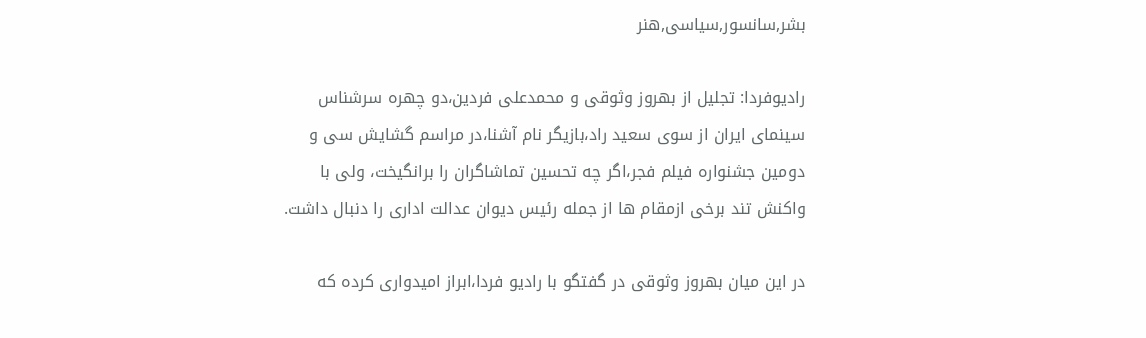بشر,سانسور,سیاسی,هنر

رادیوفردا: تجليل از بهروز وثوقی و محمدعلی فردين،دو چهره سرشناس سينمای ايران از سوی سعيد راد،بازيگر نام آشنا،در مراسم گشايش سی و دومين جشنواره فيلم فجر،اگر چه تحسين تماشاگران را برانگيخت، ولی با واکنش تند برخی ازمقام ها از جمله رئيس ديوان عدالت اداری را دنبال داشت.

در اين ميان بهروز وثوقی در گفتگو با رادیو فردا،ابراز اميدواری کرده که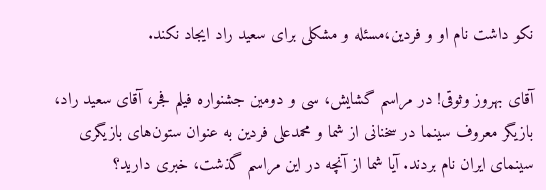نکو داشت نام او و فردين،مسئله و مشکلی برای سعيد راد ايجاد نکند.

آقای بهروز وثوقی! در مراسم گشایش، سی و دومین جشنواره فیلم فجر، آقای سعید راد، بازیگر معروف سینما در سخنانی از شما و محمدعلی فردین به عنوان ستون‌های بازیگری سینمای ایران نام بردند. آیا شما از آنچه در این مراسم گذشت، خبری دارید؟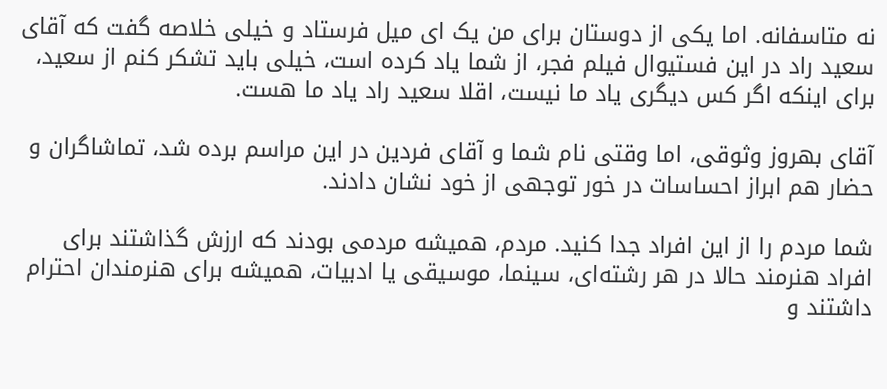نه متاسفانه. اما یکی از دوستان برای من یک‌ ای میل فرستاد و خیلی خلاصه گفت که آقای سعید راد در این فستیوال فیلم فجر، از شما یاد کرده‌ است، خیلی باید تشکر کنم از سعید، برای اینکه اگر کس دیگری یاد ما نیست، اقلا سعید راد یاد ما هست.

آقای بهروز وثوقی، اما وقتی نام شما و آقای فردین در این مراسم برده شد، تماشاگران و حضار هم ابراز احساسات در خور توجهی از خود نشان دادند.

شما مردم را از این افراد جدا کنید. مردم، همیشه مردمی بودند که ارزش گذاشتند برای افراد هنرمند حالا در هر رشته‌ای، سینما، موسیقی یا ادبیات، همیشه برای هنرمندان احترام داشتند و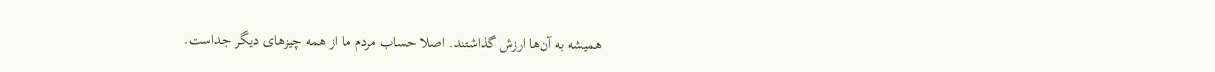همیشه به آن‌ها ارزش گذاشتند. اصلا حساب مردم ما از همه چیزهای دیگر جداست.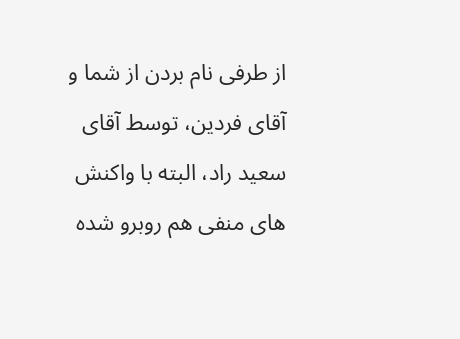از طرفی نام بردن از شما و آقای فردین، توسط آقای سعید راد، البته با واکنش های منفی هم روبرو شده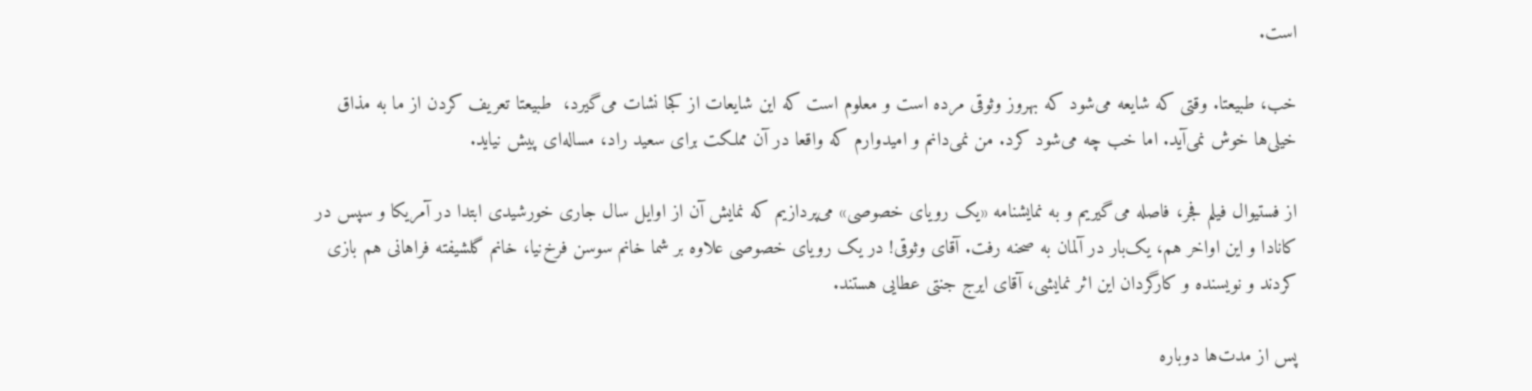است.

خب، طبیعتا. وقتی که شایعه می‌شود که بهروز وثوقی مرده است و معلوم است که این شایعات از کجا نشات می‌گیرد، ‌ طبیعتا تعریف کردن از ما به مذاق خیلی‌ها خوش نمی‌آید. اما خب چه می‌شود کرد. من نمی‌دانم و امیدوارم که واقعا در آن مملکت برای سعید راد، مساله‌ای پیش نیاید.

از فستیوال فیلم فجر، فاصله می‌گیریم و به نمایشنامه «یک رویای خصوصی» می‌پردازیم که نمایش آن از اوایل سال جاری خورشیدی ابتدا در آمریکا و سپس در کانادا و این اواخر هم، یک‌بار در آلمان به صحنه رفت. آقای وثوقی! در یک رویای خصوصی علاوه بر شما خانم سوسن فرخ‌نیا، خانم گلشیفته فراهانی هم بازی کردند و نویسنده و کارگردان این اثر نمایشی، آقای ایرج جنتی عطایی هستند.

پس از مدت‌ها دوباره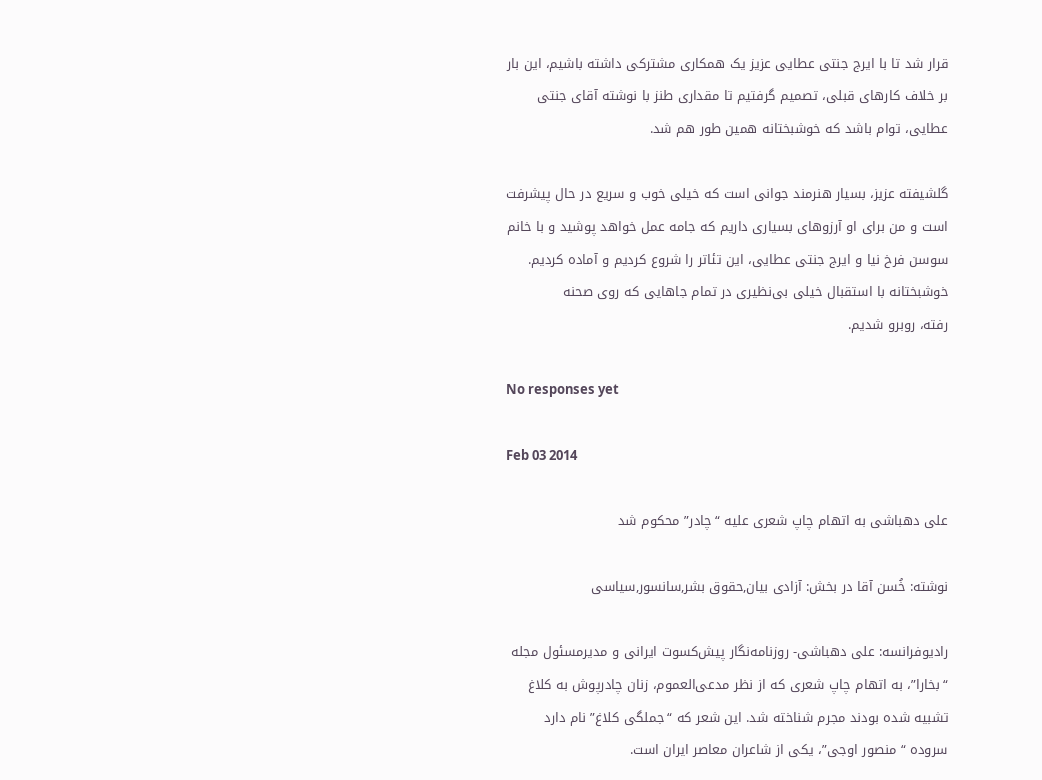قرار شد تا با ایرج جنتی عطایی عزیز یک همکاری مشترکی داشته باشیم، این بار بر خلاف کارهای قبلی، تصمیم گرفتیم تا مقداری طنز با نوشته آقای جنتی عطایی، توام باشد که خوشبختانه همین طور هم شد.

گلشیفته عزیز، بسیار هنرمند جوانی است که خیلی خوب و سریع در حال پیشرفت است و من برای او آرزوهای بسیاری داریم که جامه عمل خواهد پوشید و با خانم سوسن فرخ نیا و ایرج جنتی عطایی، این تئا‌تر را شروع کردیم و آماده کردیم. خوشبختانه با استقبال خیلی بی‌نظیری در تمام جاهایی که روی صحنه رفته، ‌روبرو شدیم.

No responses yet

Feb 03 2014

علی دهباشی به اتهام چاپ شعری علیه “چادر” محکوم شد

نوشته: خُسن آقا در بخش: آزادی بیان,حقوق بشر,سانسور,سیاسی

رادیوفرانسه: علی دهباشی- روزنامه‌نگار پیش‌کسوت ایرانی و مدیرمسئول مجله “بخارا”، به اتهام چاپ شعری که از نظر مدعی‌العموم، زنان چادرپوش به کلاغ تشبیه شده بودند مجرم شناخته شد. این شعر که “جملگی کلاغ” نام دارد سروده “منصور اوجی”، یکی از شاعران معاصر ایران است.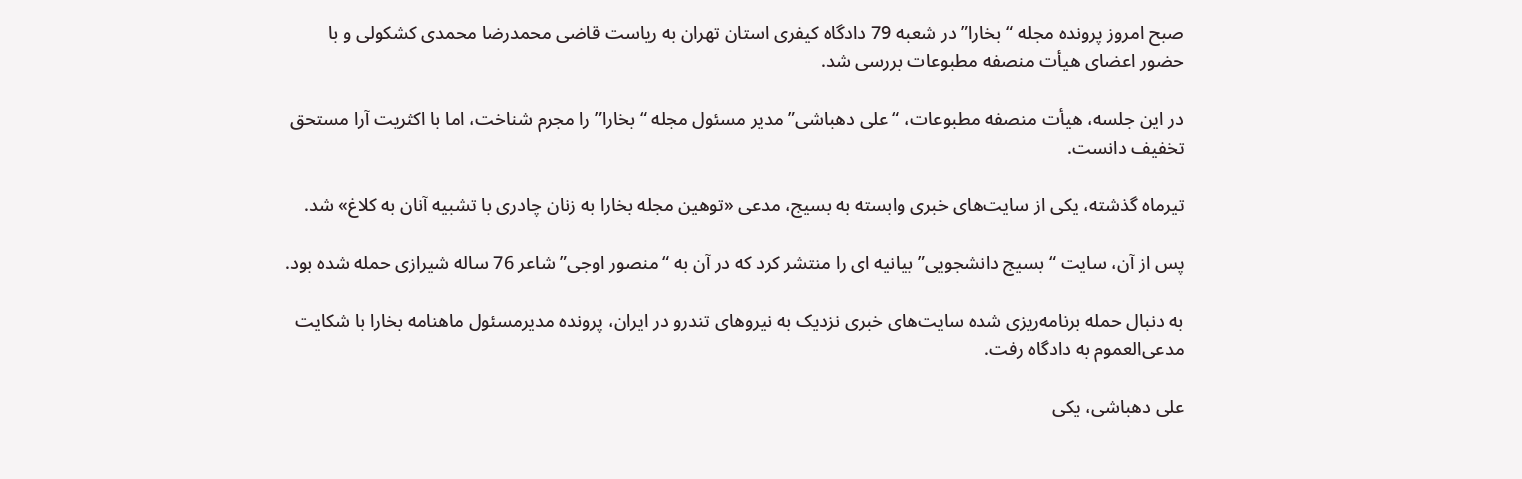صبح امروز پرونده‌ مجله “بخارا” در شعبه 79 دادگاه کیفری استان تهران به ریاست قاضی محمدرضا محمدی کشکولی و با حضور اعضای هیأت منصفه مطبوعات بررسی شد.

در این جلسه، هیأت منصفه مطبوعات، “علی دهباشی” مدیر مسئول مجله “بخارا” را مجرم شناخت، اما با اکثریت آرا مستحق تخفیف دانست.

تیرماه گذشته، یکی از سایت‌های خبری وابسته به بسیج، مدعی «توهین مجله بخارا به زنان چادری با تشبیه آنان به کلاغ» شد.

پس از آن، سایت “بسیج دانشجویی” بیانیه ای را منتشر کرد که در آن به “منصور اوجی” شاعر 76 ساله شیرازی حمله شده بود.

به دنبال حمله برنامه‌ریزی شده سایت‌های خبری نزدیک به نیروهای تندرو در ایران، پرونده مدیرمسئول ماهنامه بخارا با شکایت مدعی‌العموم به دادگاه رفت.

علی دهباشی، یکی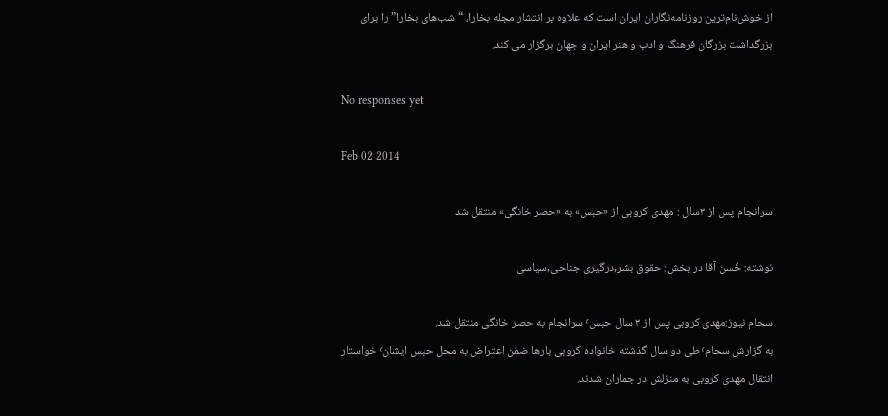از خوش‌نام‌ترین روزنامه‌نگاران ایران است که علاوه بر انتشار مجله بخارا، “شب‌های بخارا” را برای بزرگداشت بزرگان فرهنگ و ادب و هنر ایران و جهان برگزار می کند.

No responses yet

Feb 02 2014

سرانجام پس از ۳سال : مهدی کروبی از «حبس» به «حصر خانگی» منتقل شد

نوشته: خُسن آقا در بخش: حقوق بشر,درگیری جناحی,سیاسی

سحام نیوز:مهدی کروبی پس از ۳ سال حبس٬ سرانجام به حصر خانگی منتقل شد.
به گزارش سحام٬ طی دو سال گذشته خانواده کروبی بارها ضمن اعتراض به محل حبس ایشان٬ خواستار انتقال مهدی کروبی به منزلش در جماران شدند.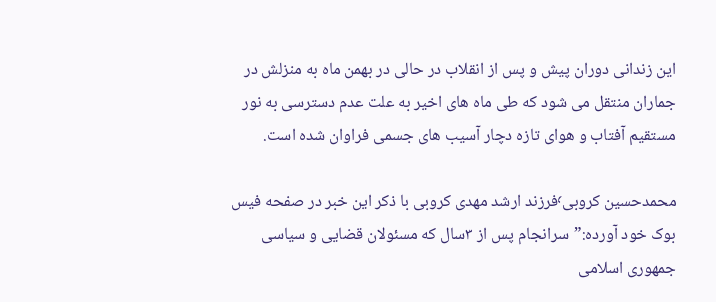این زندانی دوران پیش و پس از انقلاب در حالی در بهمن ماه به منزلش در جماران منتقل می شود که طی ماه های اخیر به علت عدم دسترسی به نور مستقیم آفتاب و هوای تازه دچار آسیب های جسمی فراوان شده است.

محمدحسین کروبی٬‌فرزند ارشد مهدی کروبی با ذکر این خبر در صفحه فیس بوک خود آورده:”سرانجام پس از ۳سال که مسئولان قضایی و سیاسی جمهوری اسلامی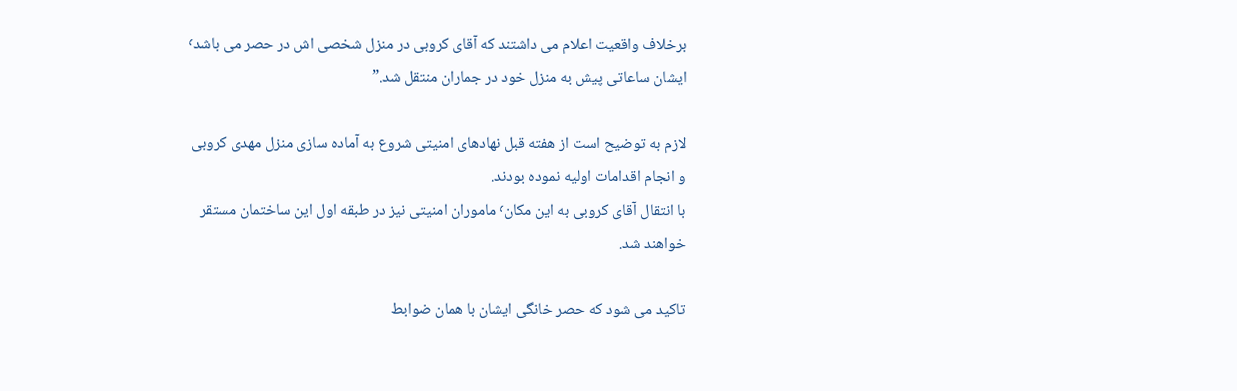برخلاف واقعیت اعلام می داشتند که آقای کروبی در منزل شخصی اش در حصر می باشد٬ ایشان ساعاتی پیش به منزل خود در جماران منتقل شد.”

لازم به توضیح است از هفته قبل نهادهای امنیتی شروع به آماده سازی منزل مهدی کروبی و انجام اقدامات اولیه نموده بودند.
با انتقال آقای کروبی به این مکان٬ ماموران امنیتی نیز در طبقه اول این ساختمان مستقر خواهند شد.

تاکید می شود که حصر خانگی ایشان با همان ضوابط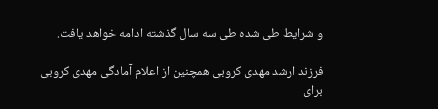و شرایط طی شده طی سه سال گذشته ادامه خواهد یافت.

فرزند ارشد مهدی کروبی همچنین از اعلام آمادگی مهدی کروبی برای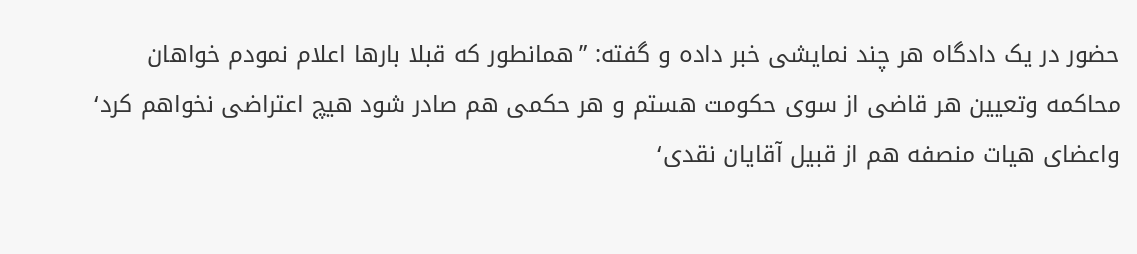حضور در یک دادگاه هر چند نمایشی خبر داده و گفته: ”همانطور که قبلا بارها اعلام نمودم خواهان محاکمه وتعیین هر قاضی از سوی حکومت هستم و هر حکمی هم صادر شود هیچ اعتراضی نخواهم کرد٬ واعضای هیات منصفه هم از قبیل آقایان نقدی٬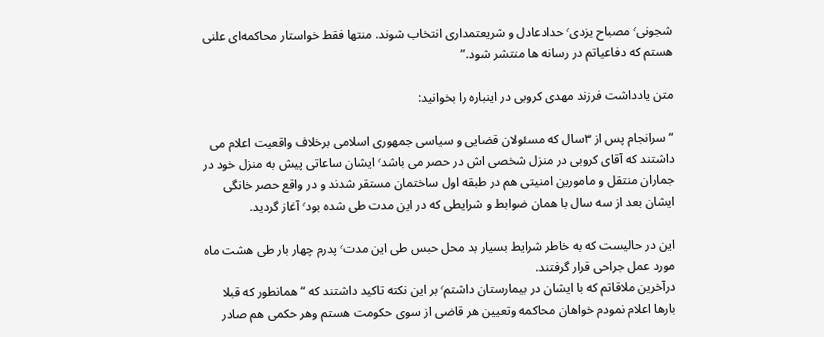شجونی٬ مصباح یزدی٬ حدادعادل و شریعتمداری انتخاب شوند. منتها فقط خواستار محاکمه‌ای علنی هستم که دفاعیاتم در رسانه ها منتشر شود.”

متن یادداشت فرزند مهدی کروبی در اینباره را بخوانید:

“سرانجام پس از ۳سال که مسئولان قضایی و سیاسی جمهوری اسلامی برخلاف واقعیت اعلام می داشتند که آقای کروبی در منزل شخصی اش در حصر می باشد٬ ایشان ساعاتی پیش به منزل خود در جماران منتقل و مامورین امنیتی هم در طبقه اول ساختمان مستقر شدند و در واقع حصر خانگی ایشان بعد از سه سال با همان ضوابط و شرایطی که در این مدت طی شده بود٬ آغاز گردید.

این در حالیست که به خاطر شرایط بسیار بد محل حبس طی این مدت٬ پدرم چهار بار طی هشت ماه مورد عمل جراحی قرار گرفتند.
درآخرین ملاقاتم که با ایشان در بیمارستان داشتم٬ بر این نکته تاکید داشتند که “همانطور که قبلا بارها اعلام نمودم خواهان محاکمه وتعیین هر قاضی از سوی حکومت هستم وهر حکمی هم صادر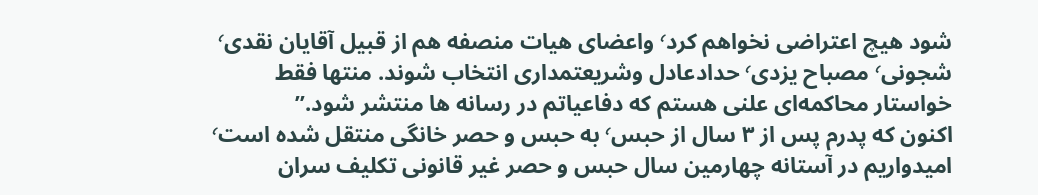شود هیچ اعتراضی نخواهم کرد٬ واعضای هیات منصفه هم از قبیل آقایان نقدی٬ شجونی٬ مصباح یزدی٬ حدادعادل وشریعتمداری انتخاب شوند. منتها فقط خواستار محاکمه‌ای علنی هستم که دفاعیاتم در رسانه ها منتشر شود.”
اکنون که پدرم پس از ۳ سال از حبس٬ به حبس و حصر خانگی منتقل شده است٬‌ امیدواریم در آستانه چهارمین سال حبس و حصر غیر قانونی تکلیف سران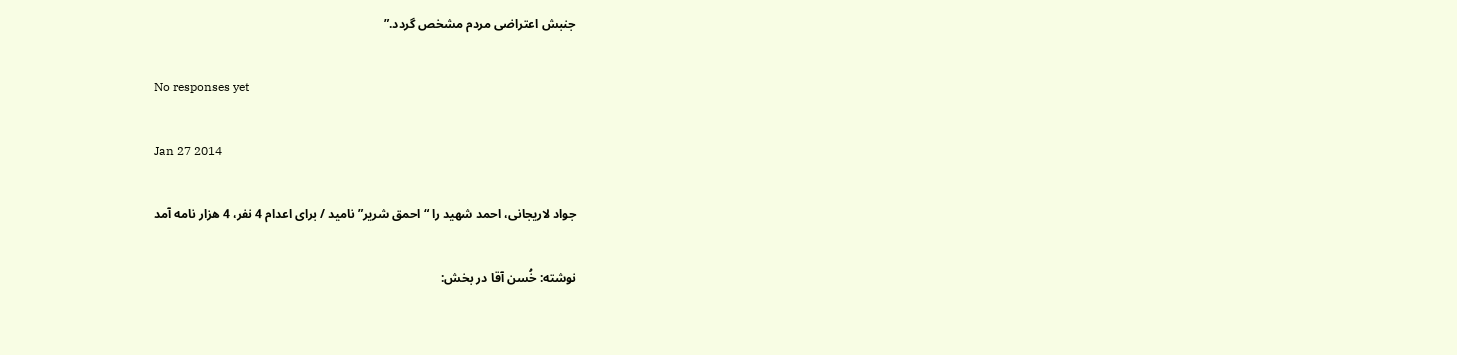جنبش اعتراضی مردم مشخص گردد.”

No responses yet

Jan 27 2014

جواد لاریجانی، احمد شهید را “احمق شریر” نامید / برای اعدام 4 نفر، 4 هزار نامه آمد

نوشته: خُسن آقا در بخش: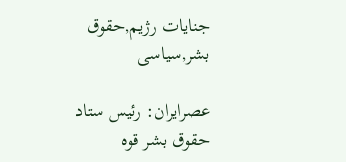جنایات رژیم,حقوق بشر,سیاسی

عصرایران: رئیس ستاد حقوق بشر قوه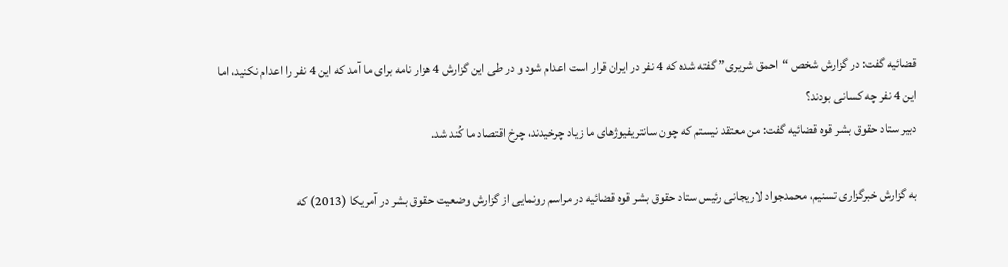قضائیه گفت: در گزارش شخص “احمق شریری” گفته شده که 4 نفر در ایران قرار است اعدام شود و در طی این گزارش 4 هزار نامه برای ما آمد که این 4 نفر را اعدام نکنید، اما این 4 نفر چه کسانی بودند؟
دبیر ستاد حقوق بشر قوه قضائیه گفت: من معتقد نیستم که چون سانتریفیوژهای ما زیاد چرخیدند، چرخ اقتصاد ما کُند شد.

به گزارش خبرگزاری تسنیم، محمدجواد لاریجانی رئیس ستاد حقوق بشر قوه قضائیه در مراسم رونمایی از گزارش وضعیت حقوق بشر در آمریکا (2013) که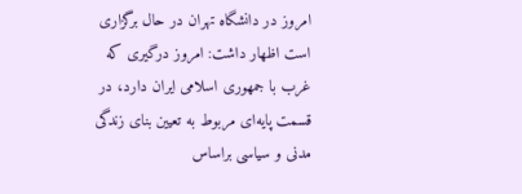امروز در دانشگاه تهران در حال برگزاری است اظهار داشت: امروز درگیری که غرب با جمهوری اسلامی ایران دارد، در قسمت پایه‌ای مربوط به تعیین بنای زندگی مدنی و سیاسی براساس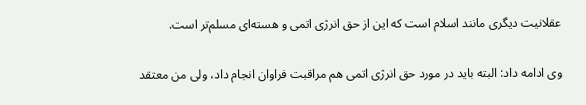عقلانیت دیگری مانند اسلام است که این از حق انرژی اتمی و هسته‌ای مسلم‌تر است.

وی ادامه داد: البته باید در مورد حق انرژی اتمی هم مراقبت فراوان انجام داد، ولی من معتقد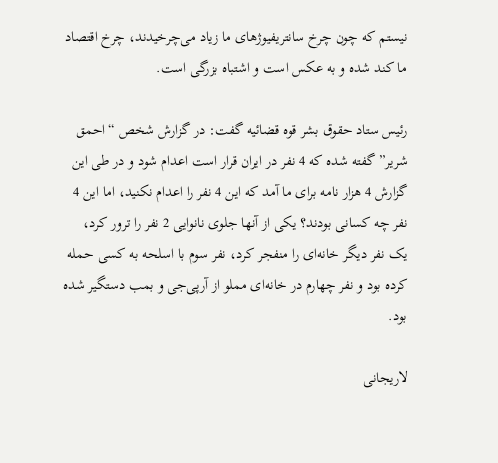نیستم که چون چرخ سانتریفیوژهای ما زیاد می‌چرخیدند، چرخ اقتصاد ما کند شده و به عکس است و اشتباه بزرگی است.

رئیس ستاد حقوق بشر قوه قضائیه گفت: در گزارش شخص “احمق شریر” گفته شده که 4 نفر در ایران قرار است اعدام شود و در طی این گزارش 4 هزار نامه برای ما آمد که این 4 نفر را اعدام نکنید، اما این 4 نفر چه کسانی بودند؟ یکی از آنها جلوی نانوایی 2 نفر را ترور کرد، یک نفر دیگر خانه‌ای را منفجر کرد، نفر سوم با اسلحه به کسی حمله کرده بود و نفر چهارم در خانه‌ای مملو از آرپی‌جی و بمب دستگیر شده بود.

لاریجانی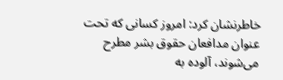خاطرنشان کرد: امروز کسانی که تحت عنوان مدافعان حقوق بشر مطرح می‌شوند، آلوده به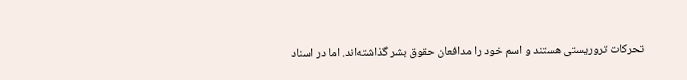تحرکات تروریستی هستند و اسم خود را مدافعان حقوق بشر گذاشته‌اند. اما در اسناد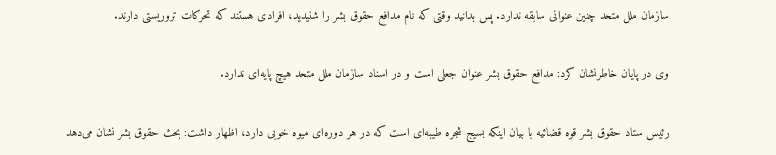سازمان ملل متحد چنین عنوانی سابقه ندارد. پس بدانید وقتی که نام مدافع حقوق بشر را شنیدید، افرادی هستند که تحرکات تروریستی دارند.

وی در پایان خاطرنشان کرد: مدافع حقوق بشر عنوان جعلی است و در اسناد سازمان ملل متحد هیچ پایه‌ای ندارد.

رئیس ستاد حقوق بشر قوه قضائیه با بیان اینکه بسیج شجره طیبه‌ای است که در هر دوره‌ای میوه خوبی دارد، اظهار داشت: بحث حقوق بشر نشان می‌دهد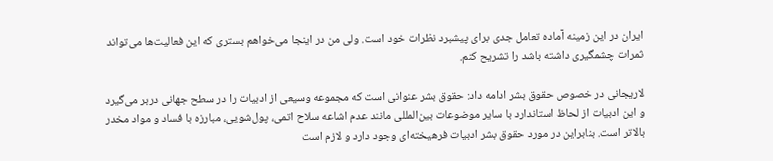ایران در این زمینه آماده تعامل جدی برای پیشبرد نظرات خود است. ولی من در اینجا می‌‌خواهم بستری که این فعالیت‌ها می‌تواند ثمرات چشمگیری داشته باشد را تشریح کنم.

لاریجانی در خصوص حقوق بشر ادامه داد: حقوق بشر عنوانی است که مجموعه وسیعی از ادبیات را در سطح جهانی دربر می‌گیرد و این ادبیات از لحاظ استاندارد با سایر موضوعات بین‌المللی مانند عدم اشاعه سلاح اتمی، پول‌شویی، مبارزه با فساد و مواد مخدر بالاتر است. بنابراین در مورد حقوق بشر ادبیات فرهیخته‌ای وجود دارد و لازم است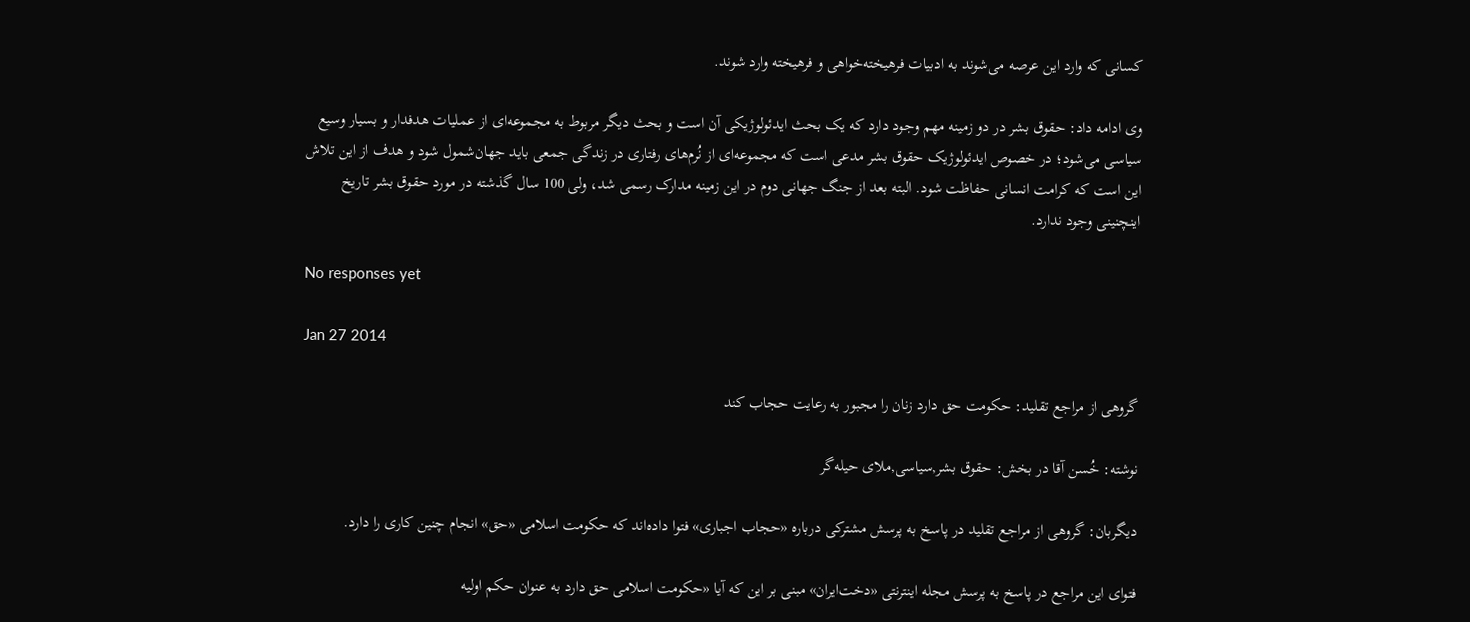کسانی که وارد این عرصه می‌شوند به ادبیات فرهیخته‌خواهی و فرهیخته وارد شوند.

وی ادامه داد: حقوق بشر در دو زمینه مهم وجود دارد که یک بحث ایدئولوژیکی آن است و بحث دیگر مربوط به مجموعه‌ای از عملیات هدفدار و بسیار وسیع سیاسی می‌شود؛ در خصوص ایدئولوژیک حقوق بشر مدعی است که مجموعه‌ای از نُرم‌‌های رفتاری در زندگی جمعی باید جهان‌شمول شود و هدف از این تلاش این است که کرامت انسانی حفاظت شود. البته بعد از جنگ جهانی دوم در این زمینه مدارک رسمی شد، ولی 100 سال گذشته در مورد حقوق بشر تاریخ اینچنینی وجود ندارد.

No responses yet

Jan 27 2014

گروهی از مراجع تقلید: حکومت حق دارد زنان را مجبور به رعایت حجاب کند

نوشته: خُسن آقا در بخش: حقوق بشر,سیاسی,ملای حیله‌گر

دیگربان: گروهی از مراجع تقلید در پاسخ به پرسش مشترکی درباره «حجاب اجباری» فتوا داده‌اند که حکومت اسلامی «حق» انجام چنین کاری را دارد.

فتوای این مراجع در پاسخ به پرسش مجله اینترنتی «دخت‌ایران» مبنی بر این که آیا «حکومت اسلامی حق دارد به عنوان حکم اولیه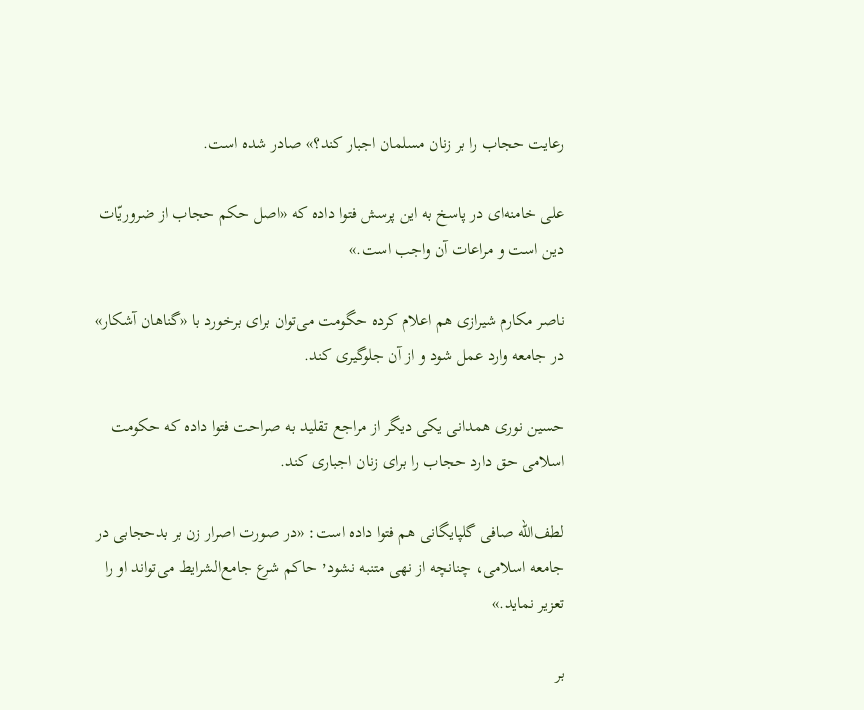رعایت حجاب را بر زنان مسلمان اجبار کند؟» صادر شده است.

علی خامنه‌ای در پاسخ به این پرسش فتوا داده که «اصل حکم حجاب از ضروریّات دین است و مراعات آن واجب است.»

ناصر مکارم شیرازی هم اعلام کرده حگومت می‌توان برای برخورد با «گناهان آشکار» در جامعه وارد عمل شود و از آن جلوگیری کند.

حسین نوری همدانی یکی دیگر از مراجع تقلید به صراحت فتوا داده که حکومت اسلامی حق دارد حجاب را برای زنان اجباری کند.

لطف‌الله صافی گلپایگانی هم فتوا داده است: «در صورت اصرار زن بر بدحجابی در جامعه اسلامی، چنانچه از نهی متنبه نشود٬ حاکم شرع جامع‌الشرایط می‌تواند او را تعزیر نماید.»

بر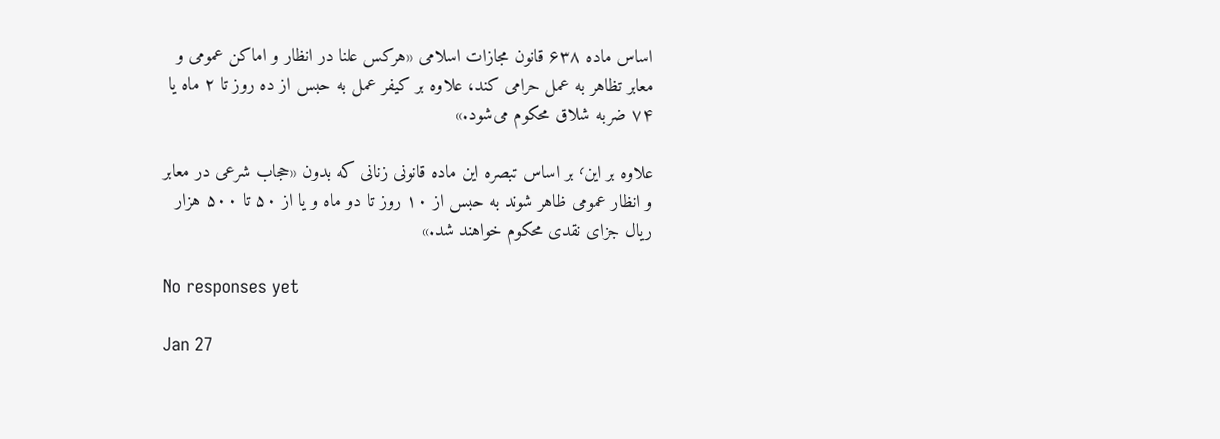اساس ماده ۶۳۸ قانون مجازات اسلامی «هرکس علنا در انظار و اماکن عمومی و معابر تظاهر به عمل حرامی کند، علاوه بر کیفر عمل به حبس از ده روز تا ۲ ماه یا ۷۴ ضربه شلاق محکوم می‌شود.»

علاوه بر این٬ بر اساس تبصره این ماده قانونی زنانی که بدون «حجاب شرعی در معابر و انظار عمومی ظاهر شوند به حبس از ۱۰ روز تا دو ماه و یا از ۵۰ تا ۵۰۰ هزار ریال جزای نقدی محکوم خواهند شد.»

No responses yet

Jan 27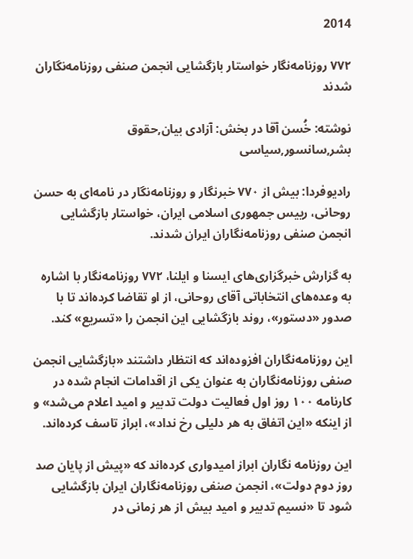2014

۷۷۲ روزنامه‌نگار خواستار بازگشایی انجمن صنفی روزنامه‌نگاران شدند

نوشته: خُسن آقا در بخش: آزادی بیان,حقوق بشر,سانسور,سیاسی

رادیوفردا: بيش از ۷۷۰ خبرنگار و روزنامه‌نگار در نامه‌ای به حسن روحانی، ریيس جمهوری اسلامی ايران، خواستار بازگشايی انجمن صنفی روزنامه‌نگاران ايران شدند.

به گزارش خبرگزاری‌های ايسنا و ايلنا، ۷۷۲ روزنامه‌نگار با اشاره به وعده‌های انتخاباتی آقای روحانی، از او تقاضا کرده‌اند تا با صدور «دستور»، روند بازگشايی اين انجمن را «تسريع» کند.

اين روزنامه‌نگاران افزوده‌اند که انتظار داشتند «بازگشايی انجمن صنفی روزنامه‌نگاران به عنوان يکی از اقدامات انجام شده در کارنامه ۱۰۰ روز اول فعاليت دولت تدبير و اميد اعلام می‌شد» و از اينکه «اين اتفاق به هر دليلی رخ نداد»، ابراز تاسف کرده‌اند.

این روزنامه نگاران ابراز اميدواری کرده‌اند که «پيش از پايان صد روز دوم دولت»، انجمن صنفی روزنامه‌نگاران ايران بازگشايی شود تا «نسيم تدبير و اميد بيش از هر زمانی در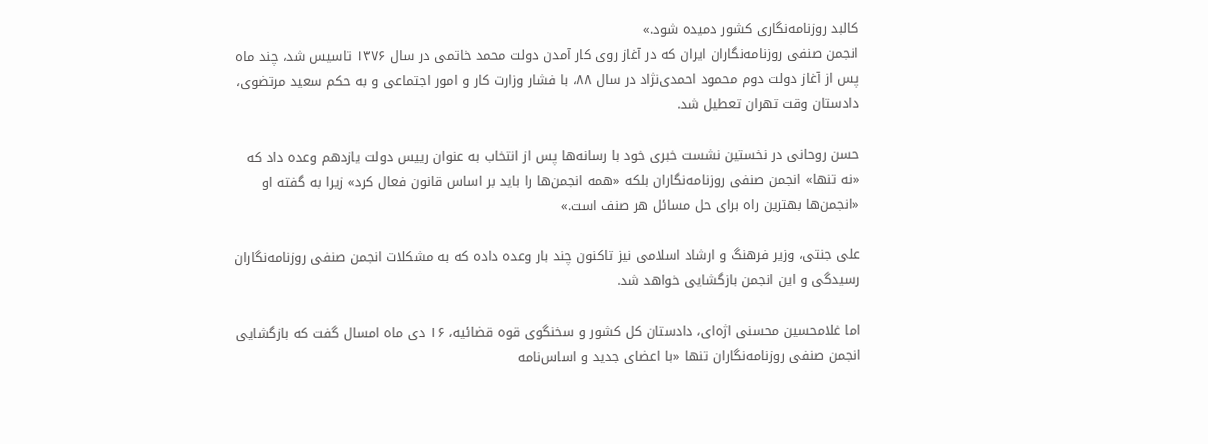کالبد روزنامه‌نگاری کشور دميده شود.»
انجمن صنفی روزنامه‌نگاران ايران که در آغاز روی کار آمدن دولت محمد خاتمی در سال ۱۳۷۶ تاسيس شد، چند ماه پس از آغاز دولت دوم محمود احمدی‌نژاد در سال ۸۸، با فشار وزارت کار و امور اجتماعی و به حکم سعيد مرتضوی، دادستان وقت تهران تعطيل شد.

حسن روحانی در نخستين نشست خبری خود با رسانه‌ها پس از انتخاب به عنوان ریيس دولت يازدهم وعده داد که «نه تنها» انجمن صنفی روزنامه‌نگاران بلکه «همه انجمن‌ها را بايد بر اساس قانون فعال کرد» زيرا به گفته او «انجمن‌ها بهترين راه برای حل مسائل هر صنف است.»

علی جنتی، وزير فرهنگ و ارشاد اسلامی نيز تاکنون چند بار وعده داده که به مشکلات انجمن صنفی روزنامه‌نگاران رسيدگی و اين انجمن بازگشايی خواهد شد.

اما غلامحسين محسنی اژه‌ای، دادستان کل کشور و سخنگوی قوه قضائيه، ۱۶ دی ماه امسال گفت که بازگشايی انجمن صنفی روزنامه‌نگاران تنها «با اعضای جديد و اساس‌نامه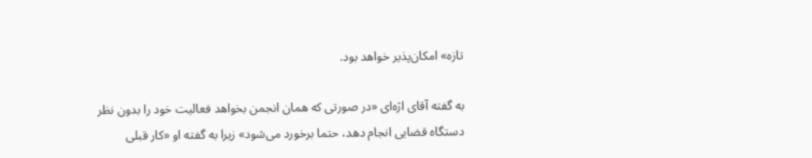تازه» امکان‌پذير خواهد بود.

به گفته آقای اژه‌ای «در صورتی که همان انجمن بخواهد فعاليت خود را بدون نظر دستگاه قضايی انجام دهد، حتما برخورد می‌شود» زيرا به گفته او «کار قبلی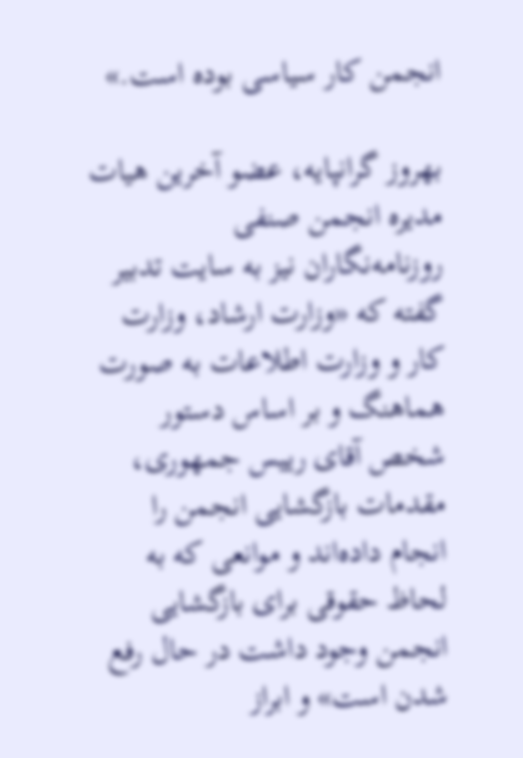انجمن کار سياسی بوده است.»

بهروز گرانپايه، عضو آخرين هيات مديره انجمن صنفی روزنامه‌نگاران نيز به سايت تدبير گفته که «وزارت ارشاد، وزارت کار و وزارت اطلاعات به صورت هماهنگ و بر اساس دستور شخص آقای ریيس جمهوری، مقدمات بازگشايی انجمن را انجام داده‌اند و موانعی که به لحاظ حقوقی برای بازگشايی انجمن وجود داشت در حال رفع شدن است» و ابراز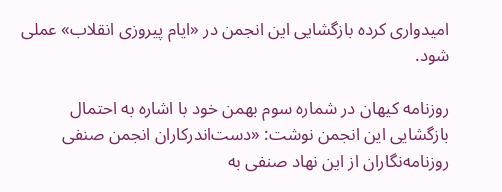اميدواری کرده بازگشايی اين انجمن در «ايام پيروزی انقلاب» عملی شود.

روزنامه کيهان در شماره سوم بهمن خود با اشاره به احتمال بازگشايی اين انجمن نوشت: «دست‌اندرکاران انجمن صنفی روزنامه‌نگاران از اين نهاد صنفی به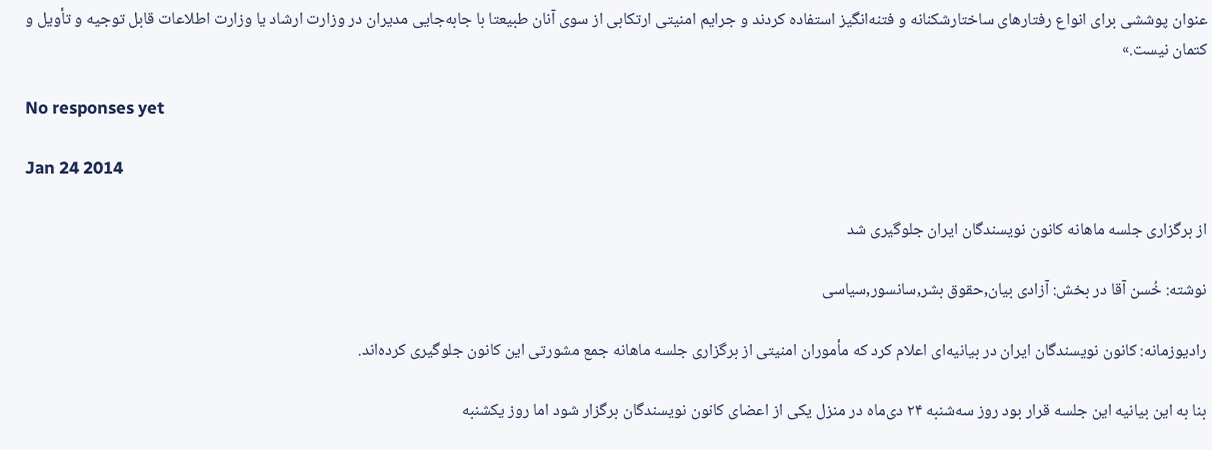عنوان پوششی برای انواع رفتارهای ساختارشکنانه و فتنه‌انگيز استفاده کردند و جرايم امنيتی ارتکابی از سوی آنان طبيعتا با جابه‌جايی مديران در وزارت ارشاد يا وزارت اطلاعات قابل توجيه و تأويل و کتمان نيست.»

No responses yet

Jan 24 2014

از برگزاری جلسه ماهانه کانون نویسندگان ایران جلوگیری شد

نوشته: خُسن آقا در بخش: آزادی بیان,حقوق بشر,سانسور,سیاسی

رادیوزمانه: کانون نویسندگان ایران در بیانیه‌ای اعلام کرد که مأموران امنیتی از برگزاری جلسه ماهانه جمع مشورتی این کانون جلوگیری کرده‌اند.

بنا به این بیانیه این جلسه قرار بود روز سه‌شنبه ۲۴ دی‌ماه در منزل یکی از اعضای کانون نویسندگان برگزار شود اما روز یکشنبه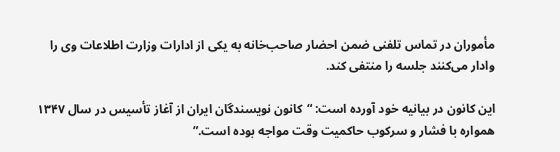مأموران در تماس تلفنی ضمن احضار صاحب‌خانه به یکی از ادارات وزارت اطلاعات وی را وادار می‌کنند جلسه را منتفی کند.

این کانون در بیانیه خود آورده است: “کانون نویسندگان ایران از آغاز تأسیس در سال ۱۳۴۷ همواره با فشار و سرکوب حاکمیت وقت مواجه بوده است.”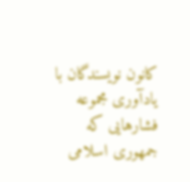کانون نویسندگان با یادآوری مجموعه فشارهایی که جمهوری اسلامی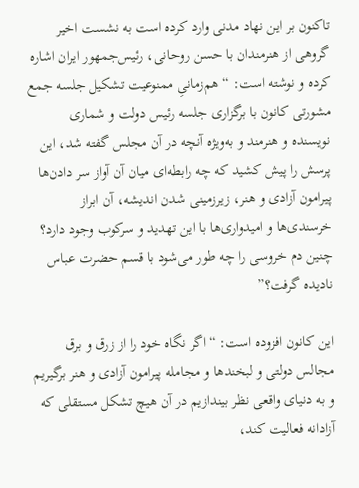تاکنون بر این نهاد مدنی وارد کرده است به نشست اخیر گروهی از هنرمندان با حسن روحانی، رئیس‌جمهور ایران اشاره کرده و نوشته است: “هم‌زمانیِ ممنوعیت تشکیل جلسه جمع مشورتی کانون با برگزاری جلسه رئیس دولت و شماری نویسنده و هنرمند و به‌ویژه آنچه در آن مجلس گفته شد، این پرسش را پیش کشید که چه رابطه‌ای میان آن آواز سر دادن‌ها پیرامون آزادی و هنر، زیرزمینی شدن اندیشه، آن ابراز خرسندی‌ها و امیدواری‌ها با این تهدید و سرکوب وجود دارد؟ چنین دم خروسی را چه طور می‌شود با قسم حضرت عباس نادیده گرفت؟”

این کانون افزوده است: “اگر نگاه خود را از زرق و برق مجالس دولتی و لبخند‌ها و مجامله پیرامون آزادی و هنر برگیریم و به دنیای واقعی نظر بیندازیم در آن هیچ تشکل مستقلی که آزادانه فعالیت کند،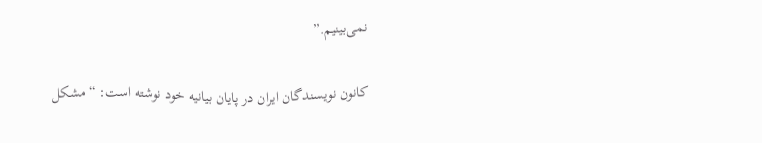نمی‌بینیم.”

کانون نویسندگان ایران در پایان بیانیه خود نوشته است: “مشکل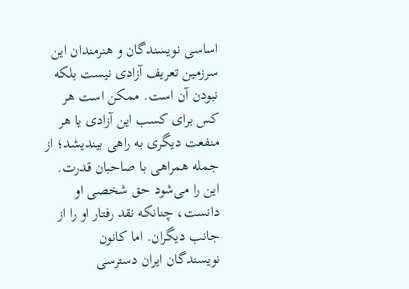اساسی نویسندگان و هنرمندان این سرزمین تعریف آزادی نیست بلکه نبودن آن است. ممکن است هر کس برای کسب این آزادی یا هر منفعت دیگری به راهی بیندیشد؛ از جمله همراهی با صاحبان قدرت. این را می‌شود حق شخصی او دانست، چنانکه نقد رفتار او را از جانب دیگران. اما کانون نویسندگان ایران دسترسی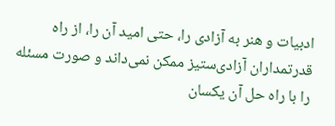ادبیات و هنر به آزادی را، حتی امید آن را، از راه قدرتمداران آزادی‌ستیز ممکن نمی‌داند و صورت مسئله را با راه حل آن یکسان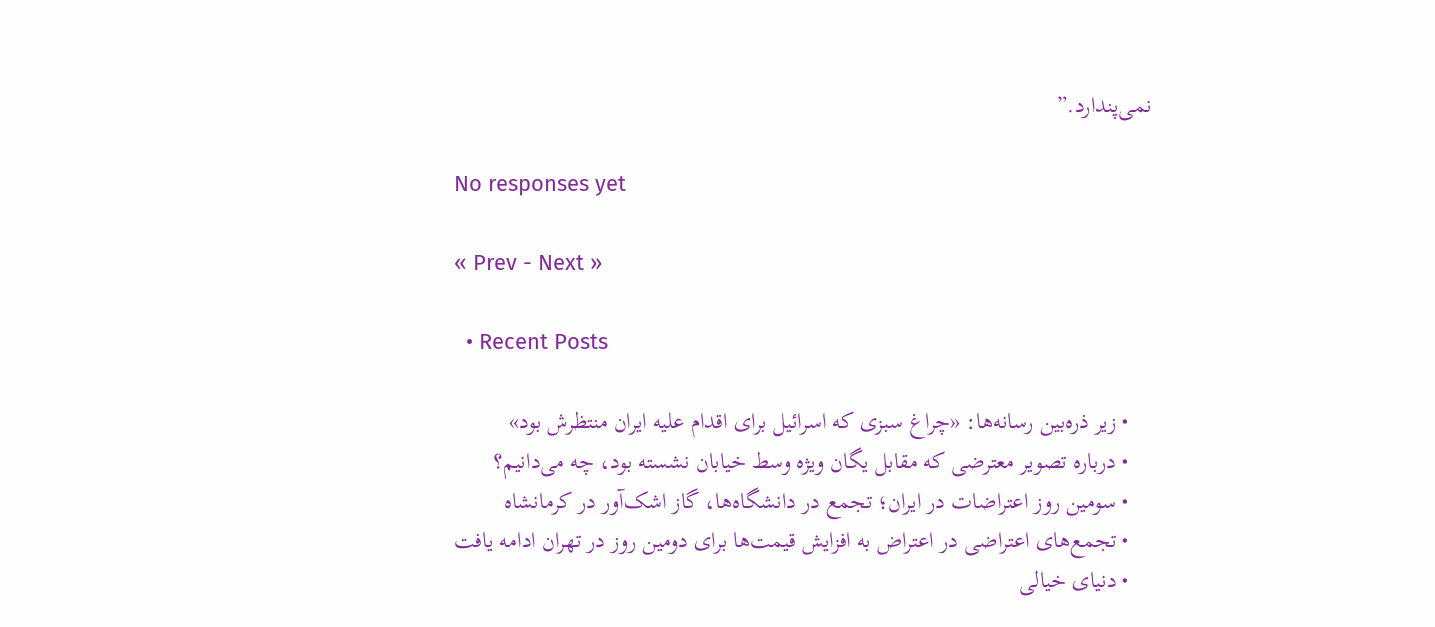نمی‌پندارد.”

No responses yet

« Prev - Next »

  • Recent Posts

    • زیر ذره‌بین رسانه‌ها: «چراغ سبزی که اسرائیل برای اقدام علیه ایران منتظرش بود»
    • درباره تصویر معترضی که مقابل یگان ویژه وسط خیابان نشسته‌ بود، چه می‌دانیم؟
    • سومین روز اعتراضات در ایران؛ تجمع در دانشگاه‌ها، گاز اشک‌آور در کرمانشاه
    • تجمع‌های اعتراضی در اعتراض به افزایش قیمت‌ها برای دومین روز در تهران ادامه یافت
    • دنیای خیالی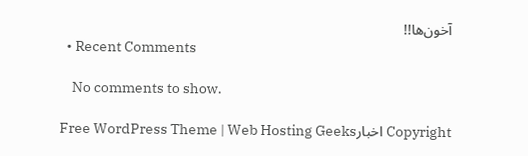آخون‌ها!!
  • Recent Comments

    No comments to show.

Free WordPress Theme | Web Hosting Geeksاخبار Copyright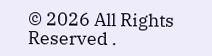© 2026 All Rights Reserved .